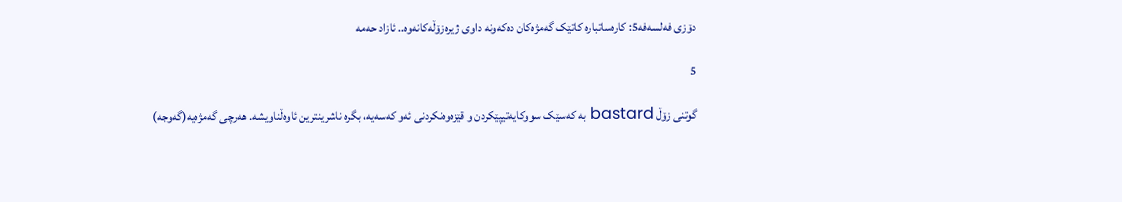دۆزی فەلسەفە5: کارەساتبارە کاتێک گەمژەکان دەکەونە داوی ژیرەزۆڵەکانەوە.. ئازاد حەمە

5

گوتنی زۆڵ bastard بە کەسێک سووکایەتیپێکردن و قێزەوەنکردنی ئەو کەسەیە، بگرە ناشرینترین ئاوەڵناویشە. هەرچی گەمژەیە(گەوجە)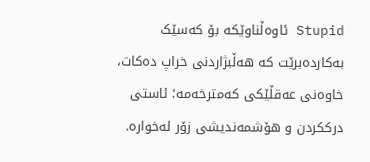Stupid ئاوەڵناوێکە بۆ کەسێک بەکاردەبرێت کە هەڵبژاردنی خراپ دەکات، خاوەنی عەقڵێکی کەمترخەمە؛ ئاستی درککردن و هۆشمەندیشی زۆر لەخوارە.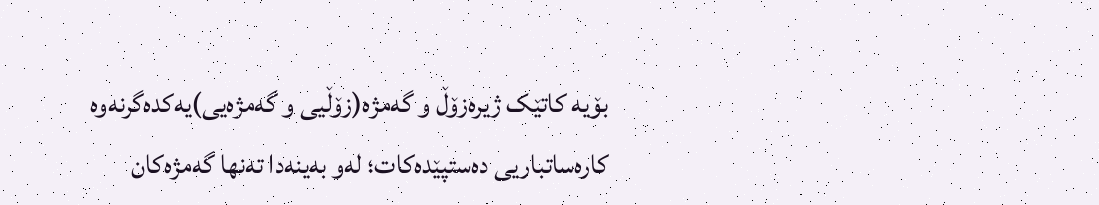بۆیە کاتێک ژیرەزۆڵ و گەمژە(زۆڵیی و گەمژەیی)یەکدەگرنەوە کارەساتباریی دەستپێدەکات؛ لەو بەینەدا تەنها گەمژەکان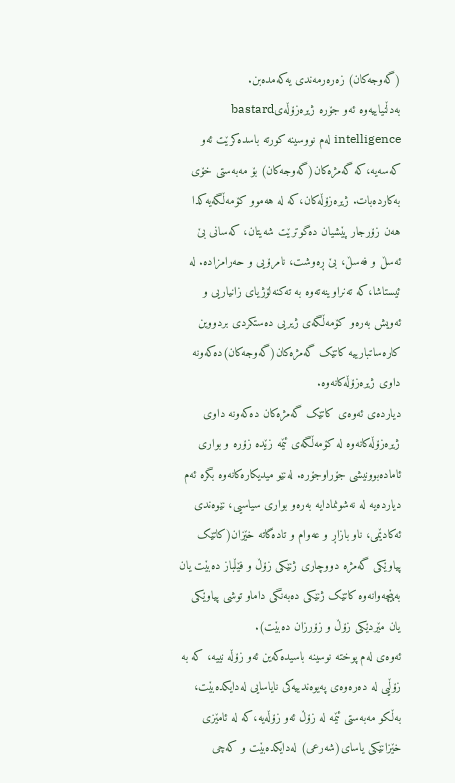(گەوجەکان) زەرەرمەندی یەکەمدەبن.
بەدڵنیاییەوە ئەو جۆرە ژیرەزۆڵەیbastard intelligence لەم نووسینە کورتە باسدەکرێت ئەو کەسەیە،کە گەمژەکان(گەوجەکان) بۆ مەبەستی خۆی بەکاردەبات. ژیرەزۆڵەکان،کە لە هەموو کۆمەڵگەیەکدا هەن زۆرجار پێشیان دەگوترێت شەیتان، کەسانی بێ ئەسڵ و فەسڵ، بێ ڕەوشت، نامرۆیی و حەرامزادە. لە ئیستاشا،کە تەنراوینەتەوە بە تەکنەلۆژیای زانیاریی و ئەویش بەرەو کۆمەڵگەی ژیریی دەستکردی بردووین کارەساتبارییە کاتێک گەمژەکان(گەوجەکان)دەکەونە داوی ژیرەزۆڵەکانەوە.
دیاردەی ئەوەی کاتێک گەمژەکان دەکەونە داوی ژیرەزۆڵەکانەوە لە کۆمەڵگەی ئێمە زێدە زۆرە و بواری ئامادەبوونیشی جۆراوجۆرە. لەنێو میدیکارەکانەوە بگرە ئەم دیاردەیە لە نەشونمادایە بەرەو بواری سیاسیی، نێوەندی ئەکادێمی، ناو بازاڕ و عەوام و تادەگاتە خێزان(کاتێک پیاوێکی گەمژە دووچاری ژنێکی زۆڵ و فێڵباز دەبێت یان بەپێچەوانەوە کاتێک ژنێکی دەبەنگی داماو توشی پیاوێکی یان مێردێکی زۆڵ و زۆرزان دەبێت).
ئەوەی لەم پوختە نوسینە باسیدەکەین ئەو زۆڵە نییە، کە بە زۆڵیی لە دەرەوەی پەیوەندییەکی نایاسایی لەدایکدەبێت، بەڵکو مەبەستی ئێمە لە زۆڵ ئەو زۆڵەیە،کە لە ئامێزی خێزانێکی یاسای(شەرعی) لەدایکدەبێت و کەچی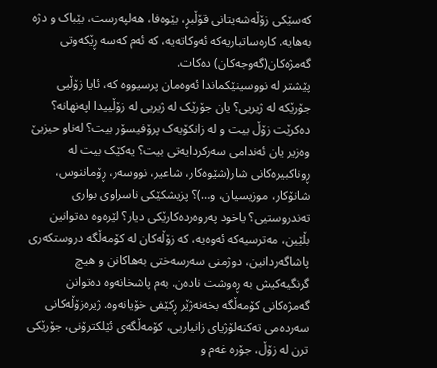کەسێکی زۆڵەشەیتانی قۆڵبڕ، بێوەفا، هەلپەرست، بێباک و دژە بەهایە. کارەساتباریەکە ئەوکاتەیە، کە ئەم کەسە ڕێکەوتی گەمژەکان(گەوجەکان) دەکات.
پێشتر لە نووسینێکماندا ئەوەمان پرسیووە کە، ئایا زۆڵیی جۆرێکە لە ژیریی؟ یان جۆرێک لە ژیریی لە زۆڵییدا اپەنهانە؟ دەکرێت زۆڵ بیت و لە زانکۆیەک پرۆفیسۆر بیت؟ لەناو حیزبێ وەزیر یان ئەندامی سەرکردایەتی بیت؟ یەکێک بیت لە ڕوناکبیرەکانی شار(شێوەکار، شاعیر، نووسەر، ڕۆماننوس، شانۆکار، موزیسیان، و…)؟ پزیشکێکی ناسراوی بواری تەندروستیی؟ یاخود پەروەردەکارێکی دیار؟ لێرەوە دەتوانین بڵێین، مەترسیەکە ئەوەیە، کە زۆڵەکان لە کۆمەڵگە دروستکەری پاشاگەردانین، دوژمنی سەرسەختی بەهاکانن و هیچ گرنگیەکیش بە ڕەوشت نادەن. بەم پاشخانەوە دەتوانن گەمژەکانی کۆمەڵگە بخەنەژێر ڕکێفی خۆیانەوە. ژیرەزۆڵەکانی سەردەمی تەکنەلۆژیای زانیاریی، کۆمەڵگەی ئێلکترۆنی، جۆرێکی ترن لە زۆڵ، جۆرە غەم و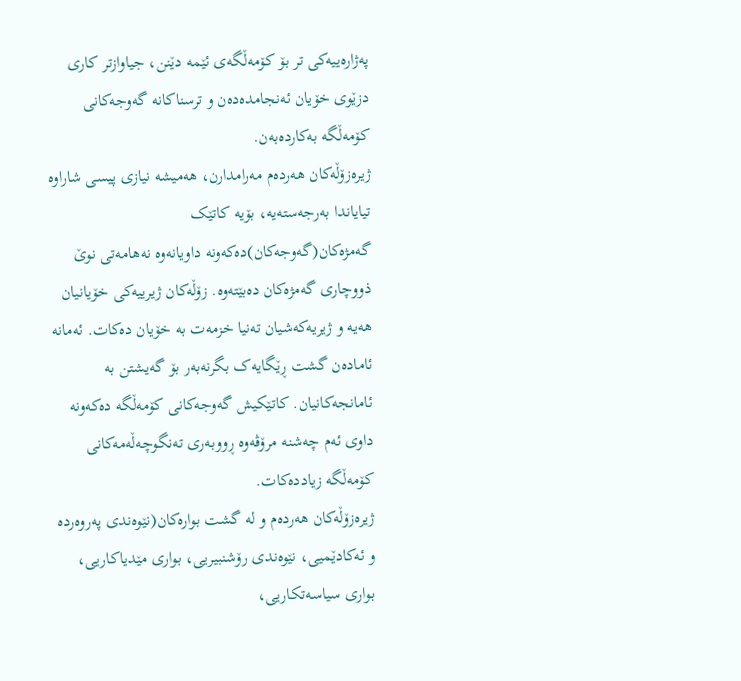پەژارەییەکی تر بۆ کۆمەڵگەی ئێمە دێنن، جیاوازتر کاری دزێوی خۆیان ئەنجامدەدەن و ترسناکانە گەوجەکانی کۆمەڵگە بەکاردەبەن.
ژیرەزۆڵەکان هەردەم مەرامدارن، هەمیشە نیازی پیسی شاراوە تیایاندا بەرجەستەیە، بۆیە کاتێک گەمژەکان(گەوجەکان)دەکەونە داویانەوە نەهامەتی نوێ ذووچاری گەمژەکان دەبێتەوە. زۆڵەکان ژیرییەکی خۆیانیان هەیە و ژیریەکەشیان تەنیا خزمەت بە خۆیان دەکات. ئەمانە ئامادەن گشت ڕێگایەک بگرنەبەر بۆ گەیشتن بە ئامانجەکانیان. کاتێکیش گەوجەکانی کۆمەڵگە دەکەونە داوی ئەم چەشنە مرۆڤەوە ڕووبەری تەنگوچەڵەمەکانی کۆمەڵگە زیاددەکات.
ژیرەزۆڵەکان هەردەم و لە گشت بوارەکان(نێوەندی پەروەردە و ئەکادێمیی، نێوەندی رۆشنبیریی، بواری مێدیاکاریی، بواری سیاسەتکاریی،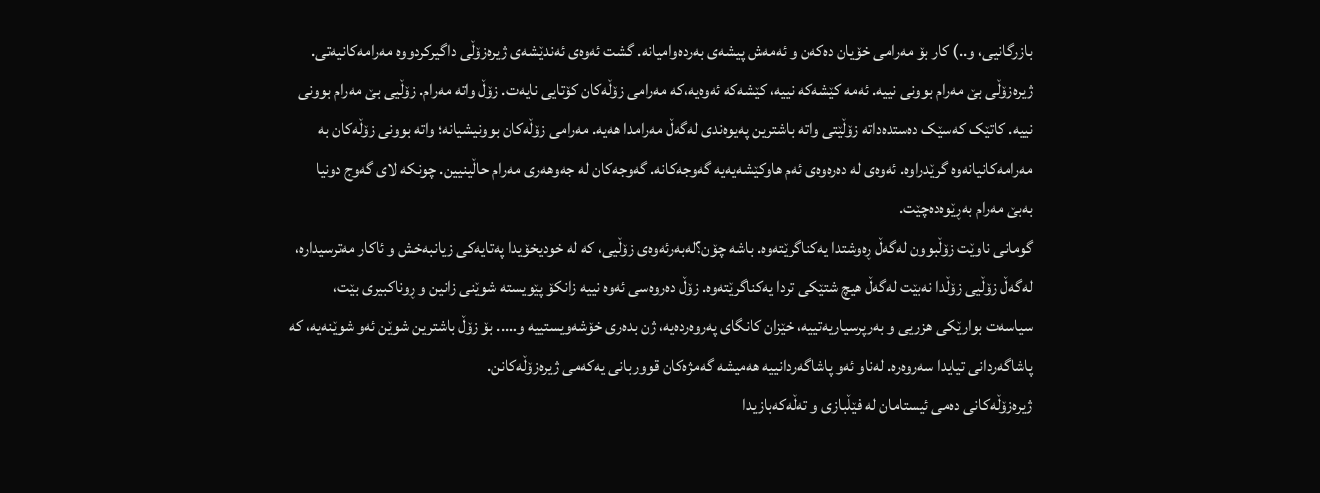بازرگانیی، و..) کار بۆ مەرامی خۆیان دەکەن و ئەمەش پیشەی بەردەوامیانە. گشت ئەوەی ئەندێشەی ژیرەزۆڵی داگیرکردووە مەرامەکانیەتی. ژیرەزۆڵی بێ مەرام بوونی نییە. ئەمە کێشەکە نییە، کێشەکە ئەوەیە،کە مەرامی زۆڵەکان کۆتایی نایەت. زۆڵ واتە مەرام. زۆڵیی بێ مەرام بوونی نییە. کاتێک کەسێک دەستدەداتە زۆڵێتی واتە باشترین پەیوەندی لەگەڵ مەرامدا هەیە. مەرامی زۆڵەکان بوونیشیانە؛ واتە بوونی زۆڵەکان بە مەرامەکانیانەوە گرێدراوە. ئەوەی لە دەرەوەی ئەم هاوکێشەیەیە گەوجەکانە. گەوجەکان لە جەوهەری مەرام حاڵینیین. چونکە لای گەوج دونیا بەبێ مەرام بەڕێوەدەچێت.
گومانی ناوێت زۆڵبوون لەگەڵ ڕەوشتدا یەکناگرێتەوە. باشە چۆن؟لەبەرئەوەی زۆڵیی، کە لە خودیخۆیدا پەتایەکی زیانبەخش و ئاکار مەترسیدارە، لەگەڵ زۆڵیی زۆڵدا نەبێت لەگەڵ هیچ شتێکی تردا یەکناگرێتەوە. زۆڵ دەروەسی ئەوە نییە زانکۆ پێویستە شوێنی زانین و ڕوناکبیری بێت، سیاسەت بوارێکی هزریی و بەرپرسیاریەتییە، خێزان کانگای پەروەردەیە، ژن بدەری خۆشەویستییە و….. بۆ زۆڵ باشترین شوێن ئەو شوێنەیە، کە پاشاگەردانی تیایدا سەروەرە. لەناو ئەو پاشاگەردانییە هەمیشە گەمژەکان قووربانی یەکەمی ژیرەزۆڵەکانن.
ژیرەزۆڵەکانی دەمی ئیستامان لە فێڵبازی و تەڵەکەبازیدا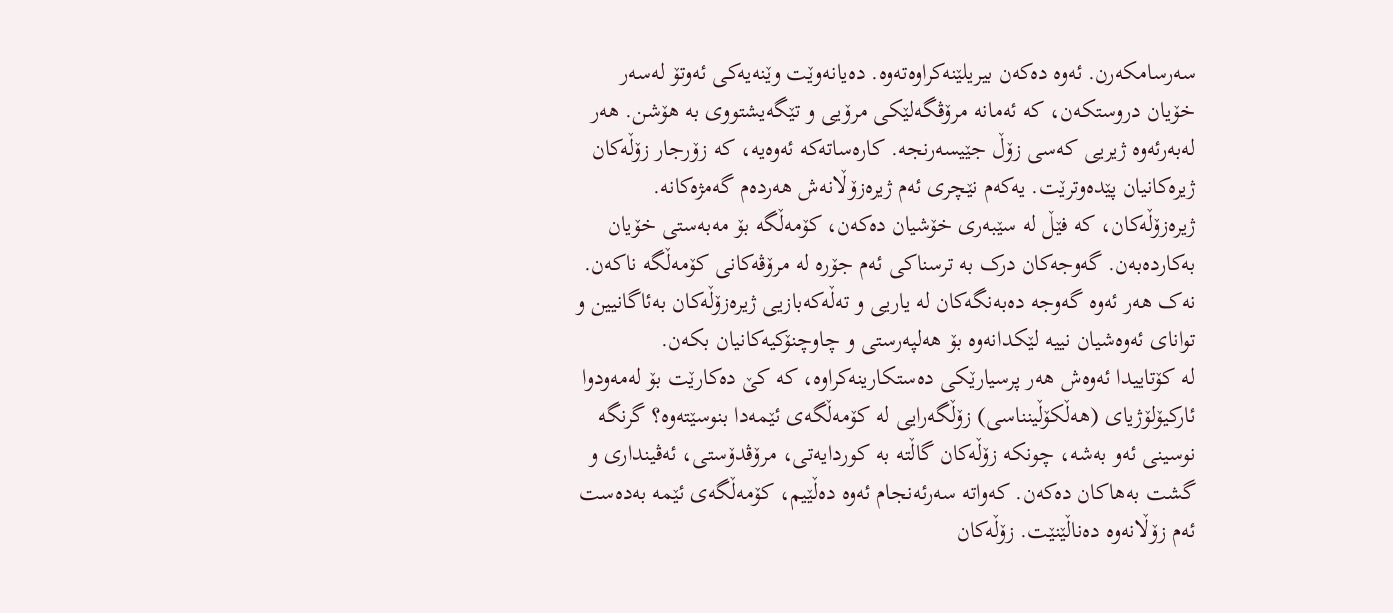سەرسامکەرن. ئەوە دەکەن بیریلێنەکراوەتەوە. دەیانەوێت وێنەیەکی ئەوتۆ لەسەر خۆیان دروستکەن، کە ئەمانە مرۆڤگەلێکی مرۆیی و تێگەیشتووی بە هۆشن. هەر لەبەرئەوە ژیریی کەسی زۆڵ جێیسەرنجە. کارەساتەکە ئەوەیە، کە زۆرجار زۆڵەکان ژیرەکانیان پێدەوترێت. یەکەم نێچری ئەم ژیرەزۆڵانەش هەردەم گەمژەکانە. ژیرەزۆڵەکان، کە فێڵ لە سێبەری خۆشیان دەکەن، کۆمەڵگە بۆ مەبەستی خۆیان بەکاردەبەن. گەوجەکان درک بە ترسناکی ئەم جۆرە لە مرۆڤەکانی کۆمەڵگە ناکەن. نەک هەر ئەوە گەوجە دەبەنگەکان لە یاریی و تەڵەکەبازیی ژیرەزۆڵەکان بەئاگانیین و توانای ئەوەشیان نییە لێکدانەوە بۆ هەلپەرستی و چاوچنۆکیەکانیان بکەن.
لە کۆتاییدا ئەوەش هەر پرسیارێکی دەستکارینەکراوە، کە کێ دەکارێت بۆ لەمەودوا ئارکیۆلۆژیای (هەڵکۆڵینناسی) زۆڵگەرایی لە کۆمەڵگەی ئێمەدا بنوسێتەوە؟ گرنگە نوسینی ئەو بەشە، چونکە زۆڵەکان گاڵتە بە کوردایەتی، مرۆڤدۆستی، ئەڤینداری و گشت بەهاکان دەکەن. کەواتە سەرئەنجام ئەوە دەڵێیم، کۆمەڵگەی ئێمە بەدەست ئەم زۆڵانەوە دەناڵێنێت. زۆڵەکان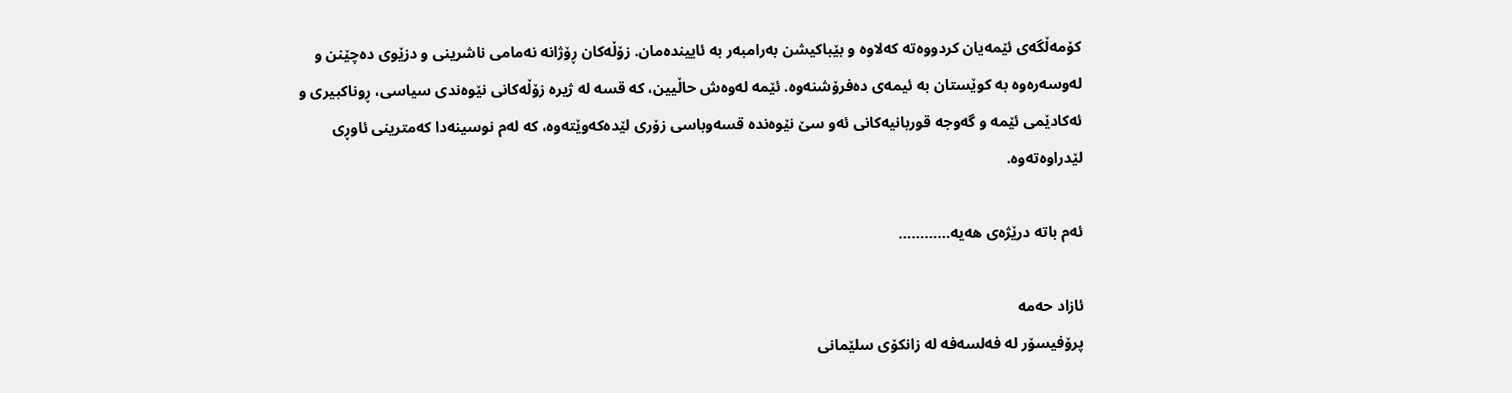کۆمەڵگەی ئێمەیان کردووەتە كەلاوە و بێباکیشن بەرامبەر بە ئاییندەمان. زۆڵەکان ڕۆژانە نەمامی ناشرینی و دزێوی دەچێنن و لەوسەرەوە بە کوێستان بە ئیمەی دەفرۆشنەوە. ئێمە لەوەش حاڵیین، کە قسە لە ژیرە زۆڵەکانی نێوەندی سیاسی، ڕوناکبیری و ئەکادێمی ئێمە و گەوجە قوربانیەکانی ئەو سێ نێوەندە قسەوباسی زۆری لێدەکەوێتەوە، کە لەم نوسینەدا کەمترینی ئاوڕی لێدراوەتەوە.

ئەم باتە درێژەی هەیە…………

ئازاد حەمە
پرۆفیسۆر لە فەلسەفە لە زانکۆی سلێمانی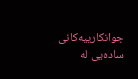جوانکارییەکانی سادەیی لە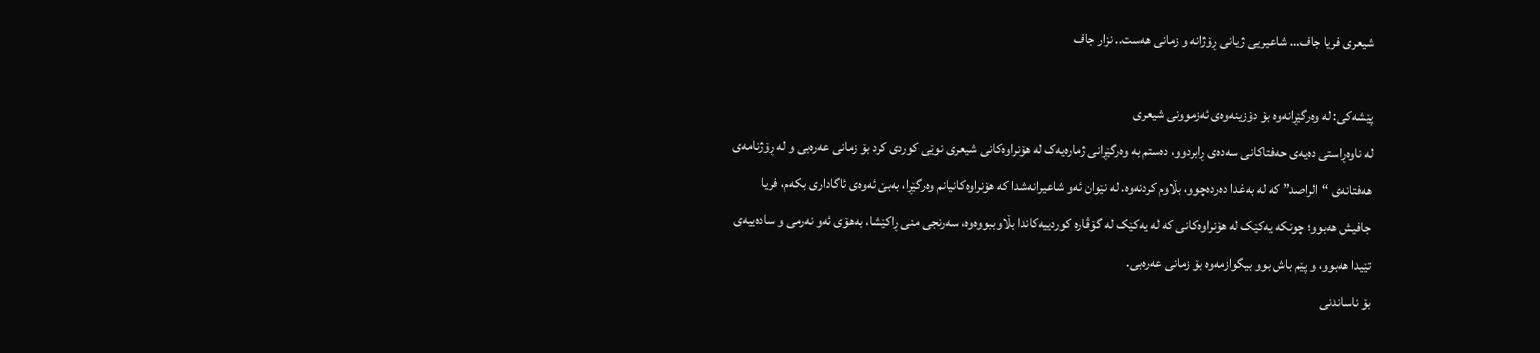شیعری فریا جاف… شاعیریی ژیانی ڕۆژانە و زمانی هەست.. نزار جاف

پێشەکی: لە وەرگێڕانەوە بۆ دۆزینەوەی ئەزموونی شیعری
لە ناوەڕاستی دەیەی حەفتاکانی سەدەی ڕابردوو، دەستم بە وەرگێڕانی ژمارەیەک لە هۆنراوەکانی شیعری نوێی کوردی کرد بۆ زمانی عەرەبی و لە ڕۆژنامەی هەفتانەی “الراصد” کە لە بەغدا دەردەچوو، بڵاوم کردنەوە. لە نێوان ئەو شاعیرانەشدا کە هۆنراوەکانیانم وەرگێڕا، بەبێ ئەوەی ئاگاداری بکەم، فریا جافیش هەبوو؛ چونکە یەکێک لە هۆنراوەکانی کە لە یەکێک لە گۆڤارە کوردییەکاندا بڵاوببووەوە، سەرنجی منی ڕاکێشا، بەهۆی ئەو نەرمی و سادەییەی تێیدا هەبوو، و پێم باش بوو بیگوازمەوە بۆ زمانی عەرەبی.
بۆ ناساندنی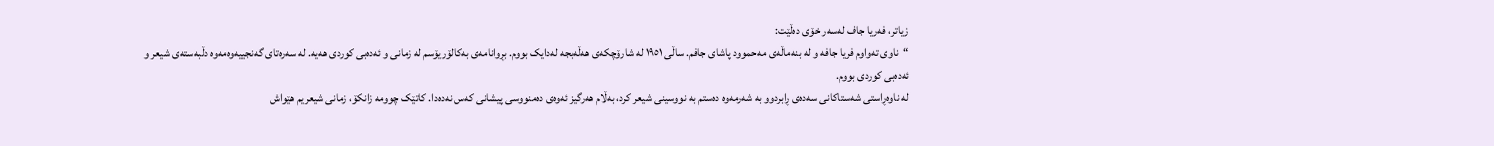زیاتر، فەریا جاف لەسەر خۆی دەڵێت:
“ناوی تەواوم فریا جافە و لە بنەماڵەی مەحموود پاشای جافم. ساڵی ١٩٥١ لە شارۆچکەی هەڵەبجە لەدایک بووم. بڕوانامەی بەکالۆریۆسم لە زمانی و ئەدەبی کوردی هەیە. لە سەرەتای گەنجییەوەمەوە دڵبەستەی شیعر و ئەدەبی کوردی بووم.
لە ناوەڕاستی شەستاکانی سەدەی ڕابردوو بە شەرمەوە دەستم بە نووسینی شیعر کرد، بەڵام هەرگیز ئەوەی دەمنووسی پیشانی کەس نەدەدا. کاتێک چوومە زانکۆ، زمانی شیعریم هێواش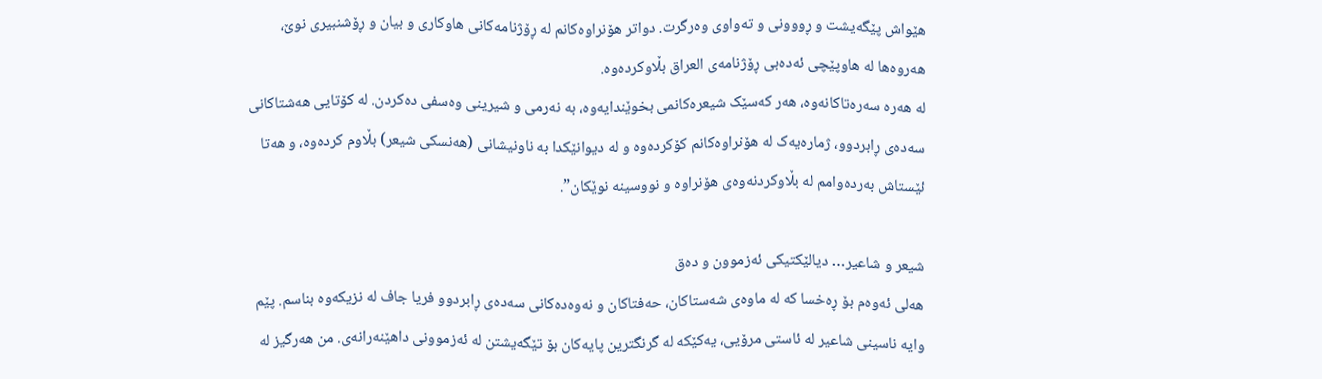هێواش پێگەیشت و ڕووونی و تەواوی وەرگرت. دواتر هۆنراوەکانم لە ڕۆژنامەکانی هاوکاری و بیان و ڕۆشنبیری نوێ، هەروەها لە هاوپێچی ئەدەبی ڕۆژنامەی العراق بڵاوکردەوە.
لە هەرە سەرەتاکانەوە، هەر کەسێک شیعرەکانمی بخوێندایەوە، بە نەرمی و شیرینی وەسفی دەکردن. لە کۆتایی هەشتاکانی سەدەی ڕابردوو، ژمارەیەک لە هۆنراوەکانم کۆکردەوە و لە دیوانێکدا بە ناونیشانی (هەنسکی شیعر) بڵاوم کردەوە، و هەتا ئێستاش بەردەوامم لە بڵاوکردنەوەی هۆنراوە و نووسینە نوێکان”.

شیعر و شاعیر… دیالێکتیکی ئەزموون و دەق
هەلی ئەوەم بۆ ڕەخسا کە لە ماوەی شەستاکان، حەفتاکان و نەوەدەکانی سەدەی ڕابردوو فریا جاف لە نزیکەوە بناسم. پێم وایە ناسینی شاعیر لە ئاستی مرۆیی، یەکێکە لە گرنگترین پایەکان بۆ تێگەیشتن لە ئەزموونی داهێنەرانەی. من هەرگیز لە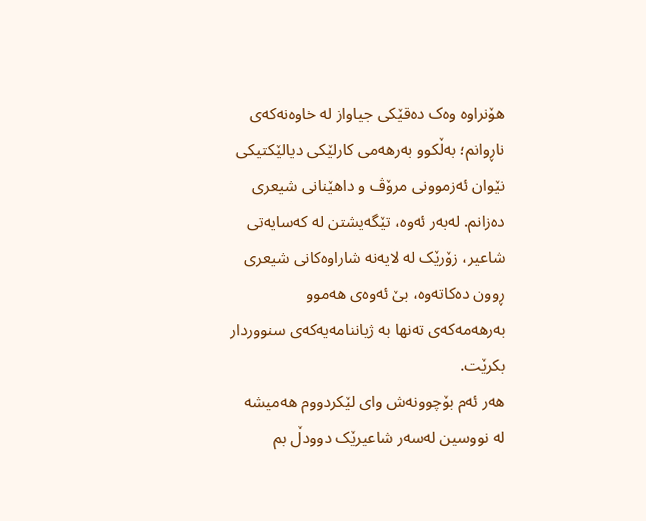هۆنراوە وەک دەقێکی جیاواز لە خاوەنەکەی ناڕوانم؛ بەڵکوو بەرهەمی کارلێکی دیالێکتیکی نێوان ئەزموونی مرۆڤ و داهێنانی شیعری دەزانم. لەبەر ئەوە، تێگەیشتن لە کەسایەتی شاعیر، زۆرێک لە لایەنە شاراوەکانی شیعری ڕوون دەکاتەوە، بێ ئەوەی هەموو بەرهەمەکەی تەنها بە ژیاننامەیەکەی سنووردار بکرێت.
هەر ئەم بۆچوونەش وای لێکردووم هەمیشە لە نووسین لەسەر شاعیرێک دوودڵ بم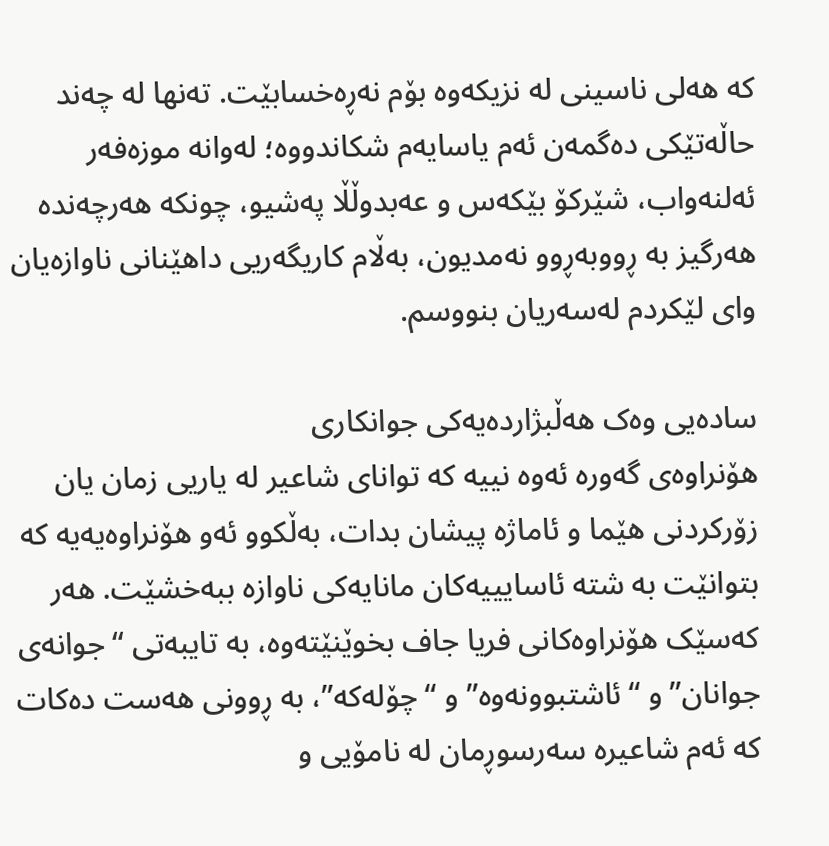کە هەلی ناسینی لە نزیکەوە بۆم نەڕەخسابێت. تەنها لە چەند حاڵەتێکی دەگمەن ئەم یاسایەم شکاندووە؛ لەوانە موزەفەر ئەلنەواب، شێرکۆ بێکەس و عەبدوڵڵا پەشیو، چونکە هەرچەندە هەرگیز بە ڕووبەڕوو نەمدیون، بەڵام کاریگەریی داهێنانی ناوازەیان وای لێکردم لەسەریان بنووسم.

سادەیی وەک هەڵبژاردەیەکی جوانکاری
هۆنراوەی گەورە ئەوە نییە کە توانای شاعیر لە یاریی زمان یان زۆرکردنی هێما و ئاماژە پیشان بدات، بەڵکوو ئەو هۆنراوەیەیە کە بتوانێت بە شتە ئاسایییەکان مانایەکی ناوازە ببەخشێت. هەر کەسێک هۆنراوەکانی فریا جاف بخوێنێتەوە، بە تایبەتی “جوانەی جوانان” و “ئاشتبوونەوە” و “چۆلەکە”، بە ڕوونی هەست دەکات کە ئەم شاعیرە سەرسوڕمان لە نامۆیی و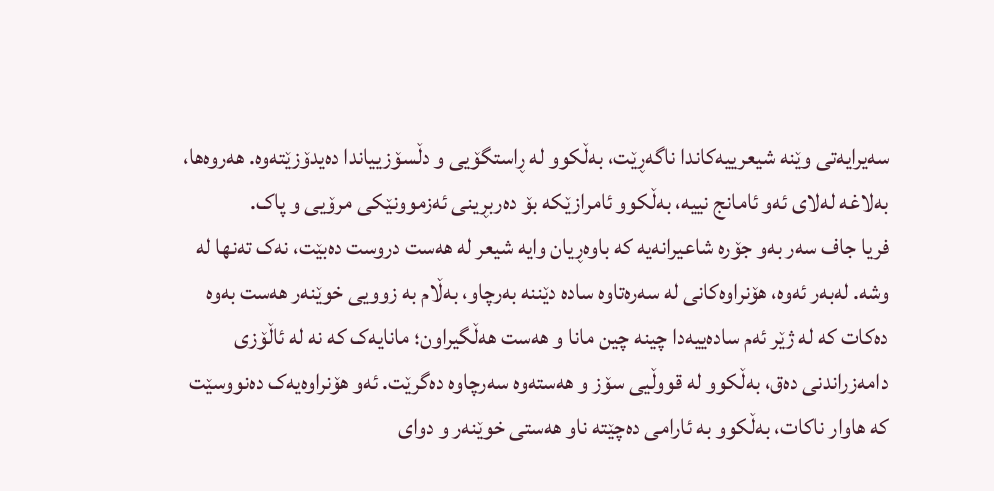سەیرایەتی وێنە شیعرییەکاندا ناگەڕێت، بەڵکوو لە ڕاستگۆیی و دڵسۆزییاندا دەیدۆزێتەوە. هەروەها، بەلاغە لەلای ئەو ئامانج نییە، بەڵکوو ئامرازێکە بۆ دەربڕینی ئەزموونێکی مرۆیی و پاک.
فریا جاف سەر بەو جۆرە شاعیرانەیە کە باوەڕیان وایە شیعر لە هەست دروست دەبێت، نەک تەنها لە وشە. لەبەر ئەوە، هۆنراوەکانی لە سەرەتاوە سادە دێننە بەرچاو، بەڵام بە زوویی خوێنەر هەست بەوە دەکات کە لە ژێر ئەم سادەییەدا چینە چین مانا و هەست هەڵگیراون؛ مانایەک کە نە لە ئاڵۆزی دامەزراندنی دەق، بەڵکوو لە قووڵیی سۆز و هەستەوە سەرچاوە دەگرێت. ئەو هۆنراوەیەک دەنووسێت کە هاوار ناکات، بەڵکوو بە ئارامی دەچێتە ناو هەستی خوێنەر و دوای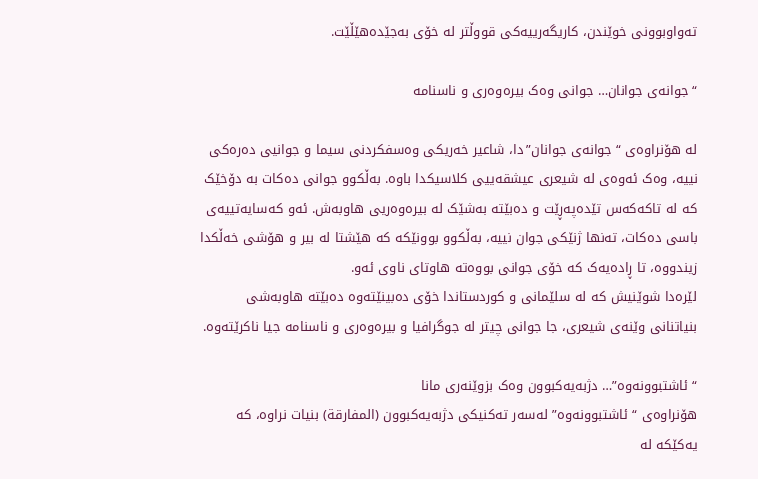تەواوبوونی خوێندن، کاریگەرییەکی قووڵتر لە خۆی بەجێدەهێڵێت.

“جوانەی جوانان… جوانی وەک بیرەوەری و ناسنامە

لە هۆنراوەی “جوانەی جوانان”دا، شاعیر خەریکی وەسفکردنی سیما و جوانیی دەرەکی نییە، وەک ئەوەی لە شیعری عیشقەییی کلاسیکدا باوە. بەڵکوو جوانی دەکات بە دۆخێک کە لە تاکەکەس تێدەپەڕێت و دەبێتە بەشێک لە بیرەوەریی هاوبەش. ئەو کەسایەتییەی باسی دەکات، تەنها ژنێکی جوان نییە، بەڵکوو بوونێکە کە هێشتا لە بیر و هۆشی خەڵکدا زیندووە، تا ڕادەیەک کە خۆی جوانی بووەتە هاوتای ناوی ئەو.
لێرەدا شوێنیش کە لە سلێمانی و کوردستاندا خۆی دەبینێتەوە دەبێتە هاوبەشی بنیاتنانی وێنەی شیعری، جا جوانی چیتر لە جوگرافیا و بیرەوەری و ناسنامە جیا ناکرێتەوە.

“ئاشتبوونەوە”… دژبەیەکبوون وەک بزوێنەری مانا
هۆنراوەی “ئاشتبوونەوە” لەسەر تەکنیکی دژبەیەکبوون (المفارقة) بنیات نراوە، کە یەکێکە لە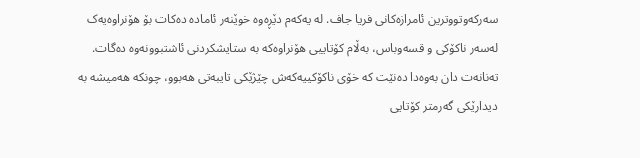سەرکەوتووترین ئامرازەکانی فریا جاف. لە یەکەم دێڕەوە خوێنەر ئامادە دەکات بۆ هۆنراوەیەک لەسەر ناکۆکی و قسەوباس، بەڵام کۆتاییی هۆنراوەکە بە ستایشکردنی ئاشتبوونەوە دەگات. تەنانەت دان بەوەدا دەنێت کە خۆی ناکۆکییەکەش چێژێکی تایبەتی هەبوو، چونکە هەمیشە بە دیدارێکی گەرمتر کۆتایی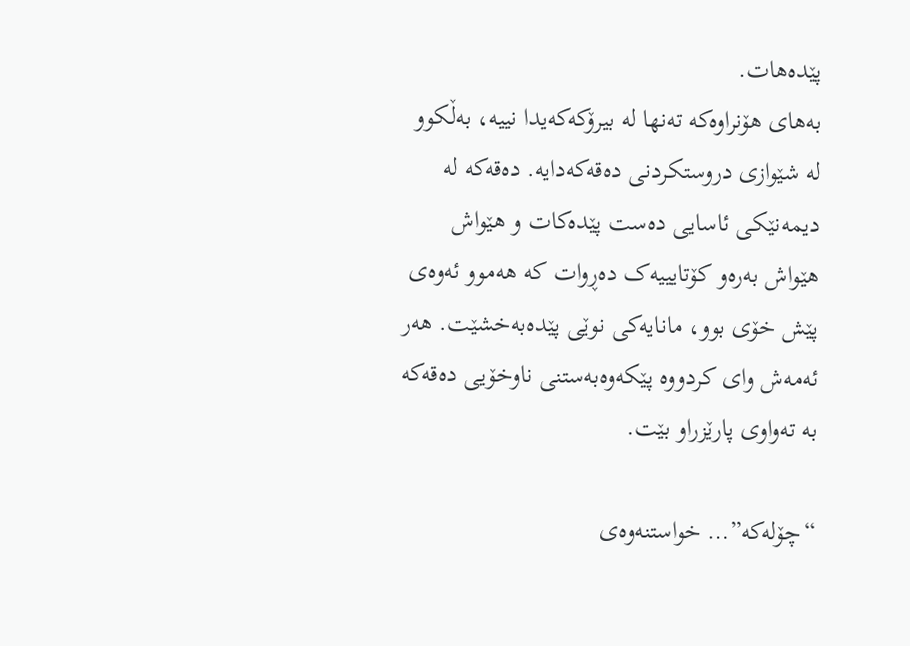پێدەهات.
بەهای هۆنراوەکە تەنها لە بیرۆکەکەیدا نییە، بەڵکوو لە شێوازی دروستکردنی دەقەکەدایە. دەقەکە لە دیمەنێکی ئاسایی دەست پێدەکات و هێواش هێواش بەرەو کۆتایییەک دەڕوات کە هەموو ئەوەی پێش خۆی بوو، مانایەکی نوێی پێدەبەخشێت. هەر ئەمەش وای کردووە پێکەوەبەستنی ناوخۆیی دەقەکە بە تەواوی پارێزراو بێت.

“چۆلەکە”… خواستنەوەی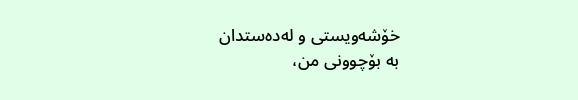خۆشەویستی و لەدەستدان
بە بۆچوونی من،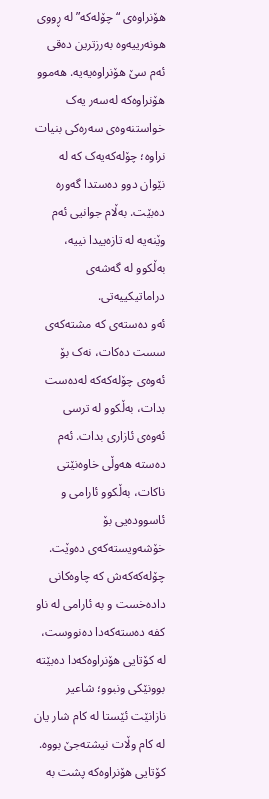هۆنراوەی “چۆلەکە” لە ڕووی هونەرییەوە بەرزترین دەقی ئەم سێ هۆنراوەیەیە. هەموو هۆنراوەکە لەسەر یەک خواستنەوەی سەرەکی بنیات نراوە؛ چۆلەکەیەک کە لە نێوان دوو دەستدا گەورە دەبێت. بەڵام جوانیی ئەم وێنەیە لە تازەییدا نییە، بەڵکوو لە گەشەی دراماتیکییەتی.
ئەو دەستەی کە مشتەکەی سست دەکات، نەک بۆ ئەوەی چۆلەکەکە لەدەست بدات، بەڵکوو لە ترسی ئەوەی ئازاری بدات. ئەم دەستە هەوڵی خاوەنێتی ناکات، بەڵکوو ئارامی و ئاسوودەیی بۆ خۆشەویستەکەی دەوێت. چۆلەکەکەش کە چاوەکانی دادەخست و بە ئارامی لە ناو کفە دەستەکەدا دەنووست، لە کۆتایی هۆنراوەکەدا دەبێتە بوونێکی ونبوو؛ شاعیر نازانێت ئێستا لە کام شار یان لە کام وڵات نیشتەجێ بووە.
کۆتایی هۆنراوەکە پشت بە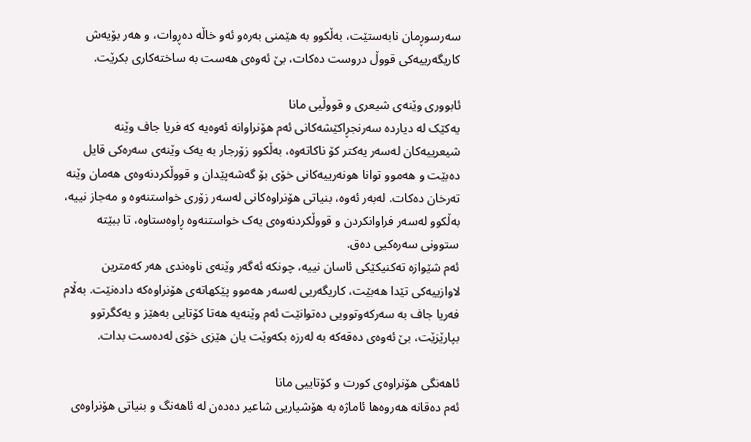سەرسوڕمان نابەستێت، بەڵکوو بە هێمنی بەرەو ئەو خاڵە دەڕوات، و هەر بۆیەش کاریگەرییەکی قووڵ دروست دەکات، بێ ئەوەی هەست بە ساختەکاری بکرێت.

ئابووری وێنەی شیعری و قووڵیی مانا
یەکێک لە دیاردە سەرنجڕاکێشەکانی ئەم هۆنراوانە ئەوەیە کە فریا جاف وێنە شیعرییەکان لەسەر یەکتر کۆ ناکاتەوە، بەڵکوو زۆرجار بە یەک وێنەی سەرەکی قایل دەبێت و هەموو توانا هونەرییەکانی خۆی بۆ گەشەپێدان و قووڵکردنەوەی هەمان وێنە تەرخان دەکات. لەبەر ئەوە، بنیاتی هۆنراوەکانی لەسەر زۆری خواستنەوە و مەجاز نییە، بەڵکوو لەسەر فراوانکردن و قووڵکردنەوەی یەک خواستنەوە ڕاوەستاوە، تا ببێتە ستوونی سەرەکیی دەق.
ئەم شێوازە تەکنیکێکی ئاسان نییە، چونکە ئەگەر وێنەی ناوەندی هەر کەمترین لاوازییەکی تێدا هەبێت، کاریگەریی لەسەر هەموو پێکهاتەی هۆنراوەکە دادەنێت. بەڵام فەریا جاف بە سەرکەوتوویی دەتوانێت ئەم وێنەیە هەتا کۆتایی بەهێز و یەکگرتوو بپارێزێت، بێ ئەوەی دەقەکە بە لەرزە بکەوێت یان هێزی خۆی لەدەست بدات.

ئاهەنگی هۆنراوەی کورت و کۆتاییی مانا
ئەم دەقانە هەروەها ئاماژە بە هۆشیاریی شاعیر دەدەن لە ئاهەنگ و بنیاتی هۆنراوەی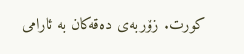کورت. زۆربەی دەقەکان بە ئارامی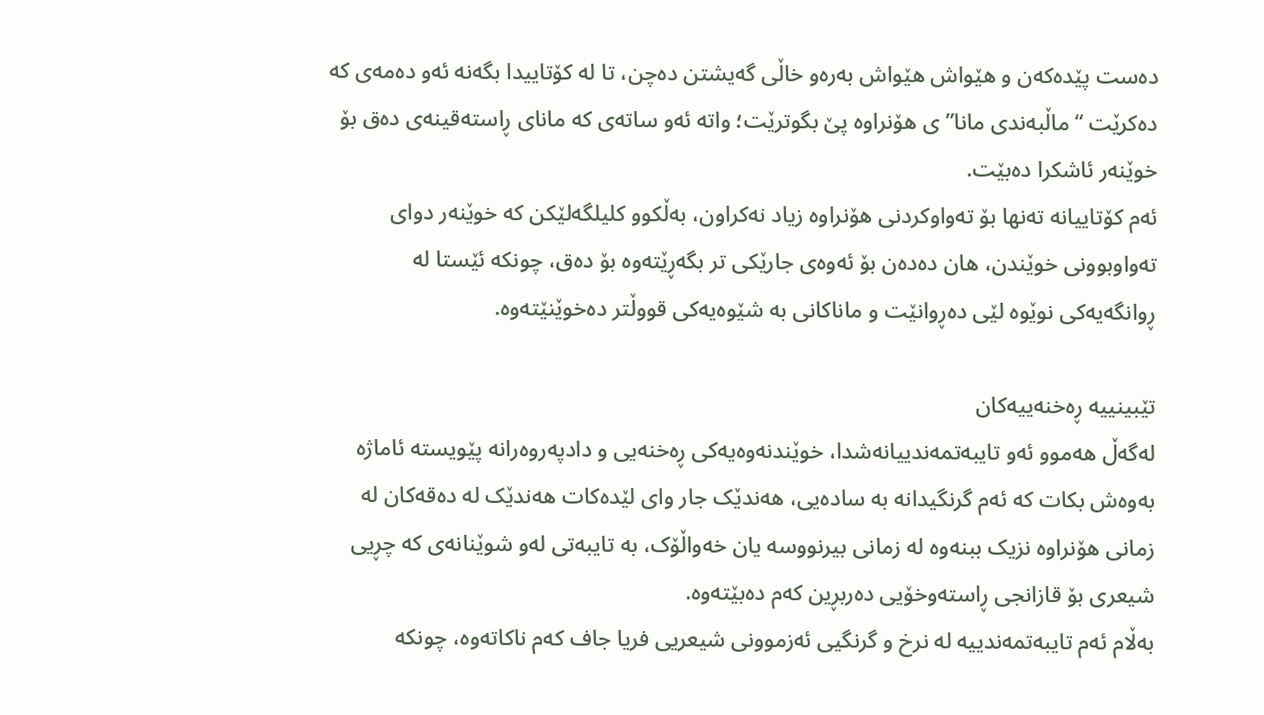دەست پێدەکەن و هێواش هێواش بەرەو خاڵی گەیشتن دەچن، تا لە کۆتاییدا بگەنە ئەو دەمەی کە دەکرێت “ماڵبەندی مانا”ی هۆنراوە پێ بگوترێت؛ واتە ئەو ساتەی کە مانای ڕاستەقینەی دەق بۆ خوێنەر ئاشکرا دەبێت.
ئەم کۆتاییانە تەنها بۆ تەواوکردنی هۆنراوە زیاد نەکراون، بەڵکوو کلیلگەلێکن کە خوێنەر دوای تەواوبوونی خوێندن، هان دەدەن بۆ ئەوەی جارێکی تر بگەڕێتەوە بۆ دەق، چونکە ئێستا لە ڕوانگەیەکی نوێوە لێی دەڕوانێت و ماناکانی بە شێوەیەکی قووڵتر دەخوێنێتەوە.

تێبینییە ڕەخنەییەکان
لەگەڵ هەموو ئەو تایبەتمەندییانەشدا، خوێندنەوەیەکی ڕەخنەیی و دادپەروەرانە پێویستە ئاماژە بەوەش بکات کە ئەم گرنگیدانە بە سادەیی، هەندێک جار وای لێدەکات هەندێک لە دەقەکان لە زمانی هۆنراوە نزیک ببنەوە لە زمانی بیرنووسە یان خەواڵۆک، بە تایبەتی لەو شوێنانەی کە چڕیی شیعری بۆ قازانجی ڕاستەوخۆیی دەربڕین کەم دەبێتەوە.
بەڵام ئەم تایبەتمەندییە لە نرخ و گرنگیی ئەزموونی شیعریی فریا جاف کەم ناکاتەوە، چونکە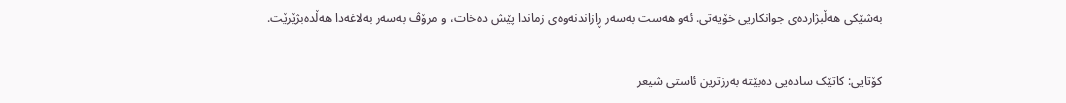بەشێکی هەڵبژاردەی جوانکاریی خۆیەتی. ئەو هەست بەسەر ڕازاندنەوەی زماندا پێش دەخات، و مرۆڤ بەسەر بەلاغەدا هەڵدەبژێرێت.

کۆتایی: کاتێک سادەیی دەبێتە بەرزترین ئاستی شیعر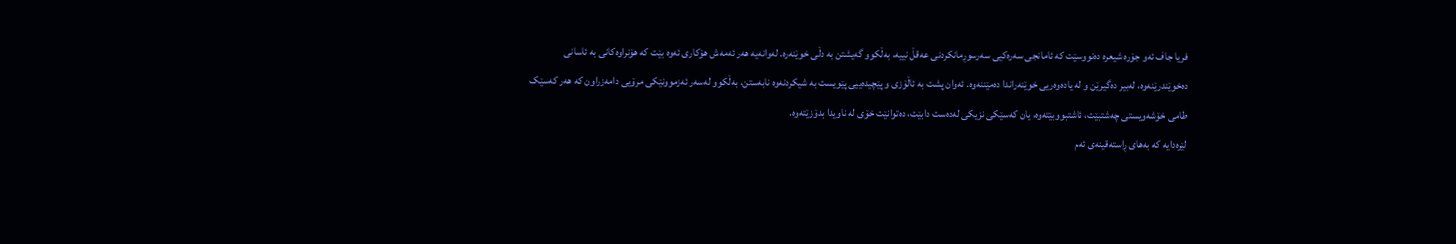فریا جاف ئەو جۆرە شیعرە دەنووسێت کە ئامانجی سەرەکیی سەرسوڕمانکردنی عەقڵ نییە، بەڵکوو گەیشتن بە دڵی خوێنەرە. لەوانەیە هەر ئەمەش هۆکاری ئەوە بێت کە هۆنراوەکانی بە ئاسانی دەخوێندرێنەوە، لەبیر دەگیرێن و لە یادەوەریی خوێنەراندا دەمێننەوە. ئەوان پشت بە ئاڵۆزی و پێچیدەییی پێویست بە شیکردنەوە نابەستن، بەڵکوو لەسەر ئەزموونێکی مرۆیی دامەزراون کە هەر کەسێک طامی خۆشەویستی چەشتبێت، ئاشتبووبێتەوە، یان کەسێکی نزیکی لەدەست دابێت، دەتوانێت خۆی لە ناویدا بدۆزێتەوە.
لێرەدایە کە بەهای ڕاستەقینەی ئەم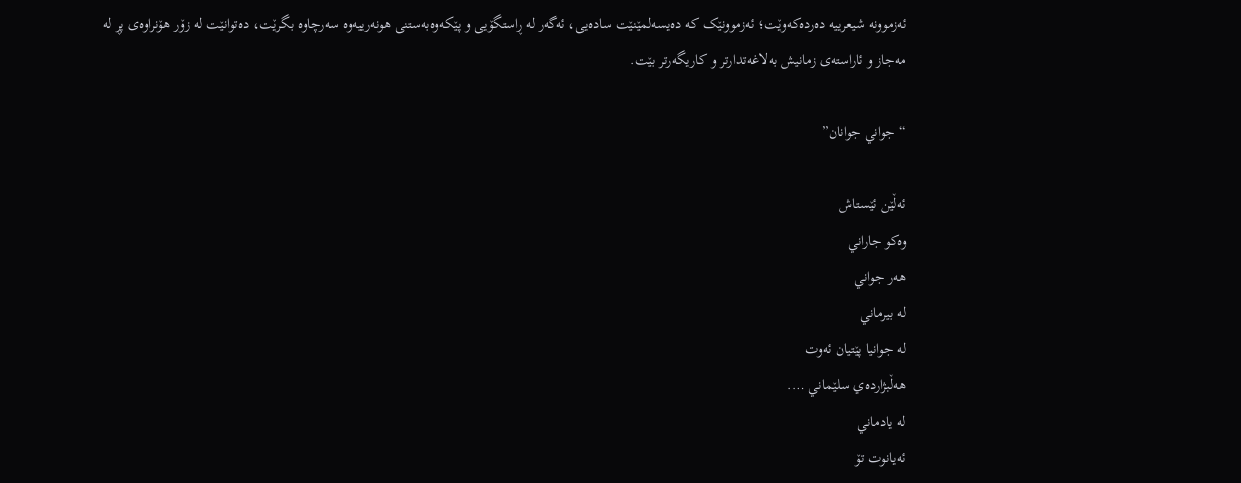ئەزموونە شیعرییە دەردەکەوێت؛ ئەزموونێک کە دەیسەلمێنێت سادەیی، ئەگەر لە ڕاستگۆیی و پێکەوەبەستنی هونەرییەوە سەرچاوە بگرێت، دەتوانێت لە زۆر هۆنراوەی پڕ لە مەجاز و ئاراستەی زمانیش بەلاغەتدارتر و کاریگەرتر بێت.

“جواني جوانان”

ئەڵێن ئێستاش
وەکو جاراني
هەر جواني
لە بیرماني
لە جوانیا پێتیان ئەوت
هەڵبژاردەي سلێماني ….
لە یادماني
ئەیانوت تۆ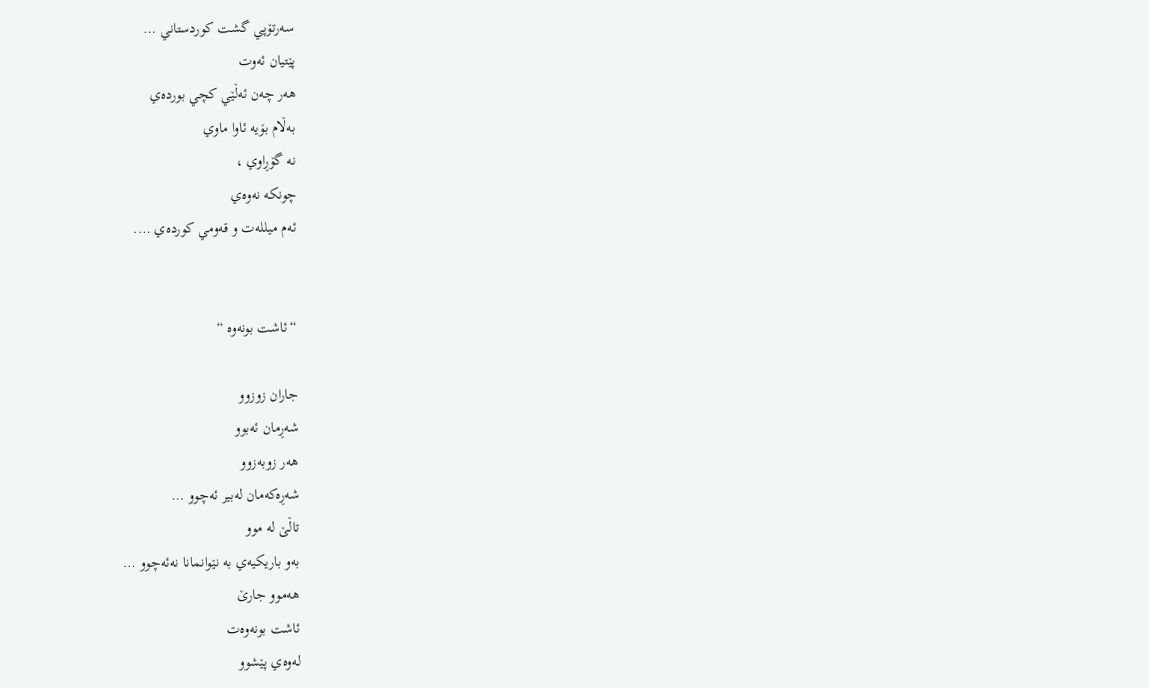سەرتۆپي گشت کوردستاني …
پێتیان ئەوت
هەر چەن ئەڵێي کچي بوردەي
بەڵام بۆیە ئاوا ماوي
نە گۆڕاوي ،
چونکە نەوەي
ئەم میللەت و قەومي کوردەي ….


“ئاشت بونەوە “

جاران زوزوو
شەڕمان ئەبوو
هەر زوبەزوو
شەڕەکەمان لەبیر ئەچوو …
تاڵێ لە موو
بەو باریکیەي بە نێوانمانا نەئەچوو …
هەموو جارێ
ئاشت بونەوەت
لەوەي پێشوو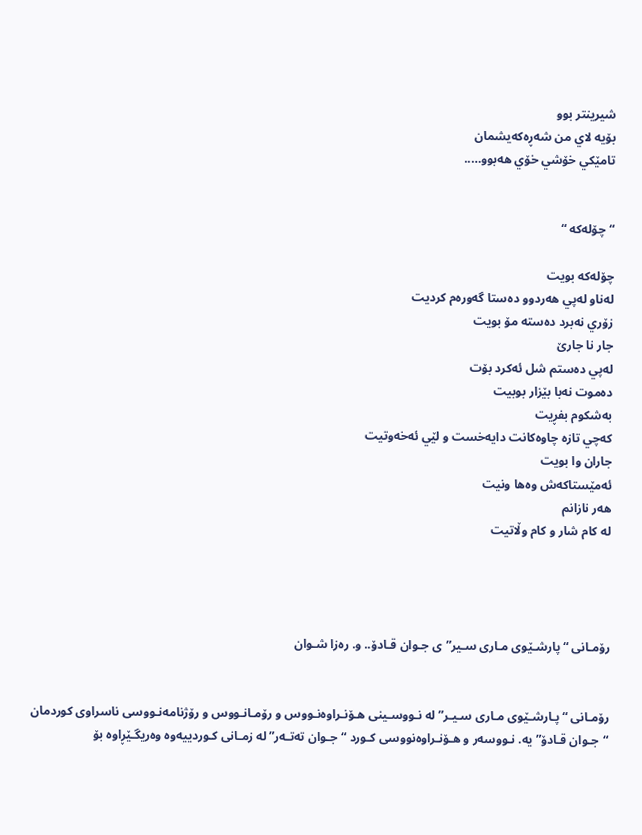شیرینتر بوو
بۆیە لاي من شەڕەکەیشمان
تامێکي خۆشي خۆي هەبوو…..


“چۆلەکە “

چۆلەکە بویت
لەناو لەپي هەردوو دەستا گەورەم کردیت
زۆري نەبرد دەستە مۆ بویت
جار نا جارێ
لەپي دەستم شل ئەکرد بۆت
دەموت نەبا بێزار بوبیت
بەشکوم بفڕیت
کەچي تازە چاوەکانت دایەخست و لێي ئەخەوتیت
جاران وا بویت
ئەمێستاکەش وەها ونیت
هەر نازانم
لە کام شار و کام وڵاتیت




رۆمـانی “پارشـێوی مـاری سـیر”ی جـوان قـادۆ.. و. رەزا شـوان


رۆمـانی “پـارشـێوی مـاری سـیـر” لە نـووسـینی هـۆنـراوەنـووس و رۆمـانـووس و رۆژنامەنـووسی ناسراوی کوردمان “جـوان قـادۆ” یە. نـووسەر و هـۆنـراوەنووسی کـورد “جـوان تەتـەر” لە زمـانی کـوردییەوە وەریگـێڕاوە بۆ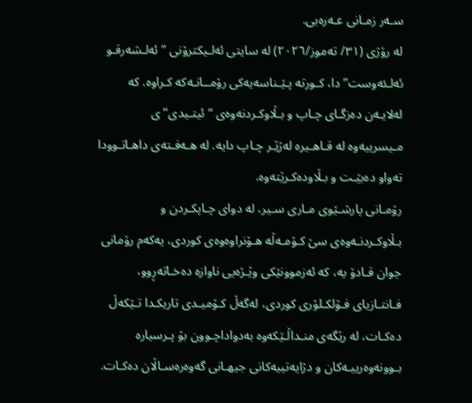سـەر زمـانی عـەرەبی.
لە رۆژی (٣١/ تەموز/٢٠٢٦) لە سایتی ئەلـیکترۆنی ” ئەلـشەرقـو ئەلـئەوست” دا، کـورتە پـێـناسەیەکی رۆمــانـەکە کـراوە. کە لەلایـەن دەزگـای چـاپ و بـڵاوکـردنەوەی “ئیتـیدی”ی مـیسرییەوە لە قـاهـیرە لەژێـر چـاپ دایە. لە هـەفـتەی داهـاتـوودا تەواو دەبێـت و بـڵاودەکـرێتەوە.
رۆمـانی پارشـێوی مـاری سـیر، لە دوای چـاپکـردن و بـڵاوکـردنـەوەی سێ کـۆمـەڵە هـۆنراوەوەی کوردی، یەکەم رۆمانی جوان قـادۆ یە، کە ئەزموونێکی وێـژەیی ناوازە دەخـاتەڕوو، فـانتـازیای فـۆلکـلۆری کوردی، لەگەڵ کـۆمیـدی تاریکـدا تـێکەڵ دەکـات، لە رێگەی منـداڵـێکەوە بەدواداچـوون بۆ پـرسیارە بـوونەوەرییـەکان و دژایەتییەکانی جیهـانی گەوەرەسـاڵان دەکـات.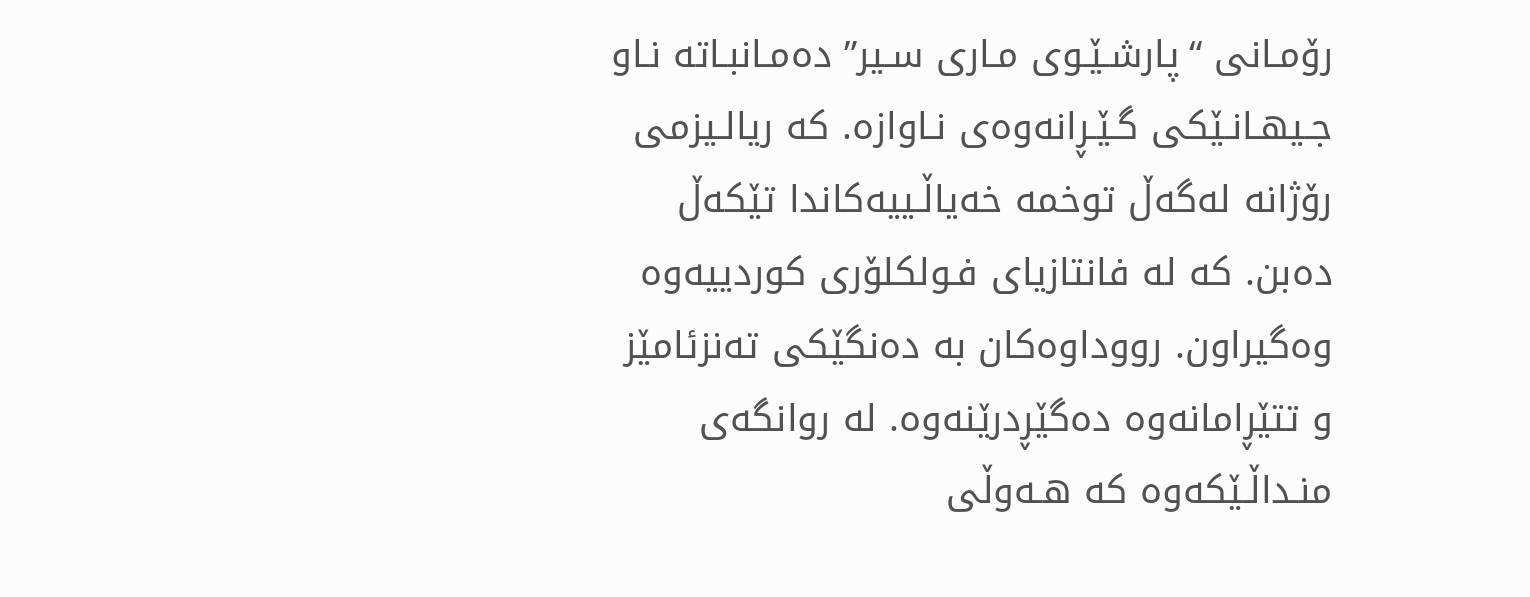رۆمـانی “پارشـێـوی مـاری سـیر” دەمـانبـاتە نـاو جـیهـانـێکی گـێـڕانەوەی نـاوازە. کە ریالـیزمی رۆژانە لەگەڵ توخمە خەیاڵـییەکاندا تێکەڵ دەبن. کە لە فانتازیای فـولکلۆری کوردییەوە وەگیراون. رووداوەکان بە دەنگێکی تەنزئامێز و تتێڕامانەوە دەگێڕدرێنەوە. لە روانگەی منـداڵـێکەوە کە هـەوڵی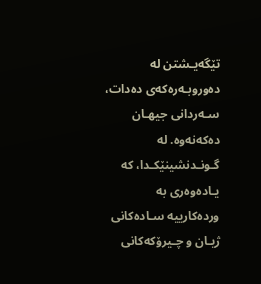تێگەیـشتن لە دەوروبـەرەکەی دەدات، سـەردانی جیهـان دەکەنەوە. لە گـونـدنشینێکـدا، کە یـادەوەری بە وردەکارییە سـادەکانی ژیـان و چـیرۆکەکانی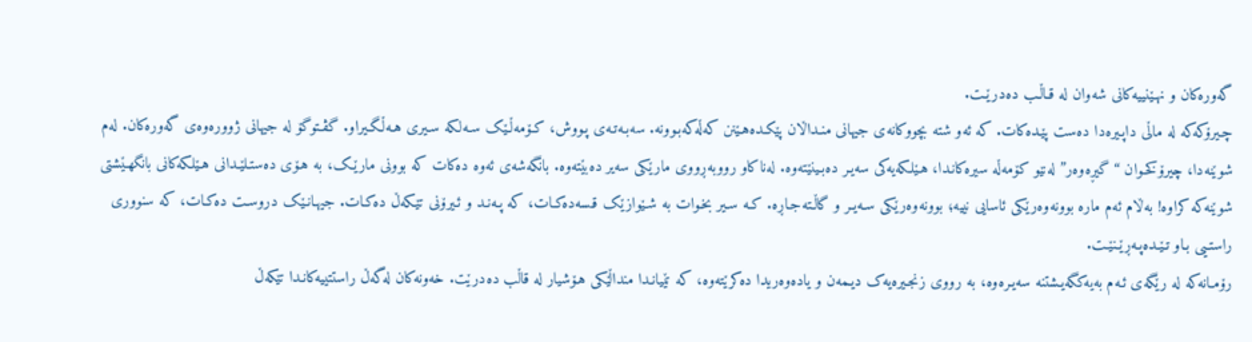گەورەکان و نهـێنییەکانی شەوان لە قـاڵـب دەدرێـت.
چـیرۆکەکە لە ماڵی داپـیرەدا دەست پێـدەکات. کە ئەو شتە بچووکانەی جیهانی منـداڵان پێکـدەهـێنن کەڵەکەبـوونە. سەبـەتـەی پـووش، کـۆمەڵـێک سـەلکە سـیری هـەڵگـیراو. گڤـتوگۆ لە جیهانی ژوورەوەی گەورەکان. لەم شوێنەدا، چیرۆکخـوان “گیڕەوەر” لەنێو کۆمەڵە سیرەکانـدا، هـێلکەیەکی سەیـر دەبـینێتەوە. لەناکاو رووبەڕووی مارێکی سەیر دەبێتەوە. بانگەشەی ئەوە دەکات کە بوونی مارێـک، بە هـۆی دەستـلێـدانی هـێلکەکانی بانگهـێشتی شوێنەکە کراوە! بەڵام ئەم مارە بوونەوەرێکی ئاسایی نییە؛ بوونەوەرێکی سـەیـر و گاڵـتەجـاڕە. کـە سـیر بخـوات بە شـێوازێک قـسەدەکـات، کە پـەنـد و ئـیرۆنی تێـکەڵ دەکـات. جیهـانـێک دروسـت دەکـات، کە سنووری راستـیی بـاو تـێـدەپـەڕێـنێـت.
رۆمـانەکە لە رێگەی ئـەم بەیەکگەیـشتنە سەیـرەوە، بە رووی زنجـیرەیەک دیـمەن و یادەوەریدا دەکرێتەوە، کە تێیانـدا منداڵێکی هـۆشیار لە قاڵب دەدرێت. خەونەکان لەگەڵ راستتییەکانـدا تێکەڵ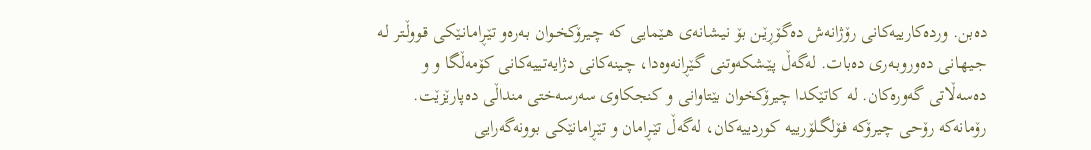دەبن. وردەکارییەکانی رۆژانەش دەگـۆڕێـن بۆ نیـشانەی هـێمایی کە چـيرۆکخـوان بـەرەو تێـڕامانـێکی قـووڵـتر لـە جـیهـانی دەوروبـەری دەبات. لەگەڵ پێـشکەوتنی گـێڕانەوەدا، چـینەکانی دژایەتـییەکانی کۆمەڵگا و و دەسەڵاتی گەورەکان. لە کاتێکدا چیرۆکخوان بێتاوانی و کنجکاوی سەرسەختی منداڵی دەپارێزێت. رۆمانەکە رۆحی چـیرۆکە فـۆلگـلۆرییە کوردییەکان، لەگەڵ تێـڕامان و تێـڕامانێکی بوونەگەرایی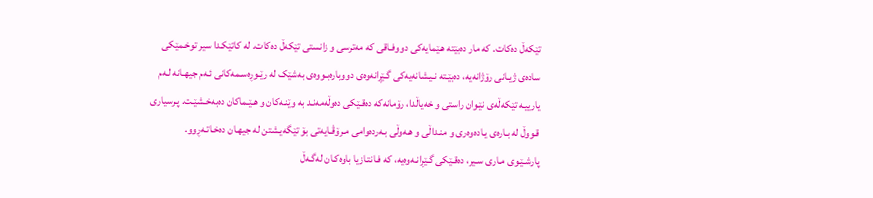تێکەڵ دەکات. کە مار دەبێتە هـێمایەکی دووفـاقی کە مەترسی و زانستی تێکەڵ دەکات. لە کاتێکـدا سیر توخـمێکی سادەی ژیـانی رۆژانەیە، دەبێـتە نـیـشانەیەکی گـێڕانەوەی دووبارەبـووەی بەشێک لە رێـوڕەسـمەکانی ئـەم جیهـانە لـەم یارییـە تێکەڵەی نێـوان راستی و خەیاڵدا، رۆمانەکە دەقـێکی دەوڵەمەنـد بە وێنـەکان و هـێـماکان دەبەخـشێـت. پـرسیاری قـووڵ لە بـارەی یـادەوەری و منـداڵی و هـەوڵی بـەردەوامی مـرۆڤـایەتی بۆ تێگەیـشتن لە جیهـان دەخـاتـەڕوو.
پارشـێـوی مـاری سـیر، دەقـێکی گـێڕانـەوەیە، کە فـانتـازیا باوەکـان لەگـەڵ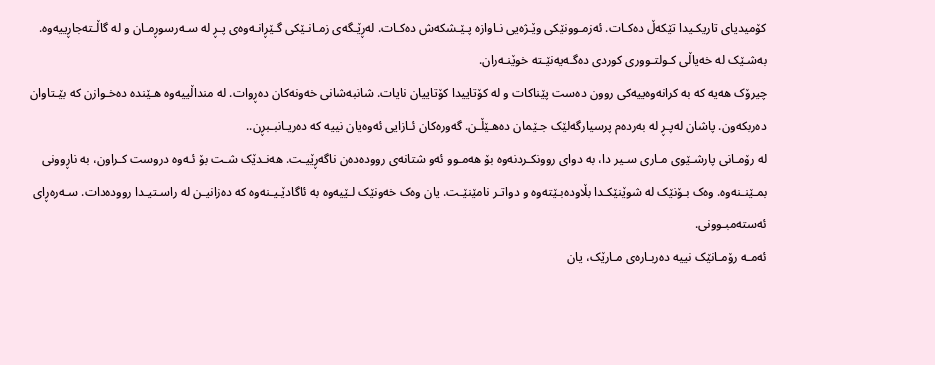کۆمیدیای تاریکـیدا تێکەڵ دەکـات. ئەزمـوونێکی وێـژەیی نـاوازە پـێـشکەش دەکـات. لەڕێـگەی زمـانـێکی گـێڕانـەوەی پـڕ لە سـەرسوڕمـان و لە گاڵـتەجاڕییەوە. بەشـێک لە خەیاڵی کـولتـووری کوردی دەگـەیەنێـتە خوێنـەران.
چیرۆک هەیە کە بە کرانەوەییەکی روون دەست پێناکات و لە کۆتاییدا کۆتاییان نایات. شانبەشانی خەونەکان دەڕوات. لە منداڵییەوە هـێندە دەخـوازن کە بێـتاوان دەربکەون. پاشان لەپـڕ لە بەردەم پرسیارگەلێک جـێمان دەهـێڵـن. گەورەکان ئـازایی ئەوەیان نییە کە دەریـانبـبڕن..
لە رۆمـانی پارشـێوی مـاری سـیر دا، بە دوای روونکـردنەوە بۆ هەمـوو ئەو شتانەی روودەدەن ناگەڕێیـت. هەنـدێک شـت بۆ ئـەوە دروست کـراون، بە ناڕوونی بمـێنـنەوە. وەک بـۆنێک لە شوێنێکـدا بڵاودەبـێتەوە و دواتـر نامێنێـت. یان وەک خەونێک لـێیەوە بە ئاگادێـیـنەوە کە دەزانیـن لە راسـتیـدا روودەدات. سـەرەڕای ئەستەمبـوونی.
ئەمـە رۆمـانێک نییە دەربـارەی مـارێک، یان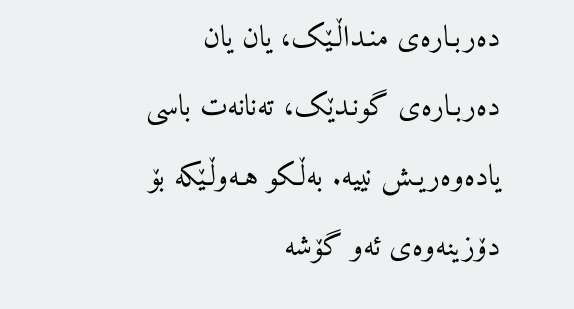دەربـارەی منـداڵـێک، یان یان دەربـارەی گونـدێک، تەنانەت باسی یادەوەریـش نییە. بەڵکو هـەوڵـێکە بۆ دۆزینەوەی ئەو گۆشە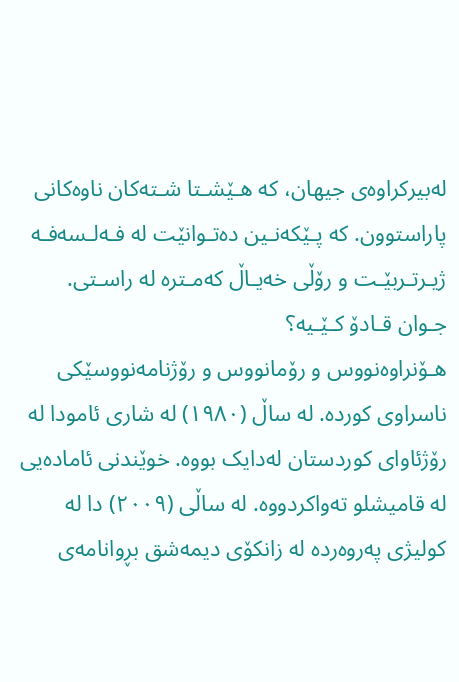لەبیرکراوەی جیهان، کە هـێشـتا شـتەکان ناوەکانی پاراستوون. کە پـێکەنـین دەتـوانێت لە فـەلـسەفـە ژیـرتـربێـت و رۆڵی خەیـاڵ کەمـترە لە راسـتی.
جـوان قـادۆ کـێـیە؟
هـۆنراوەنووس و رۆمانووس و رۆژنامەنووسێکی ناسراوی کوردە. لە ساڵ (١٩٨٠) لە شاری ئامودا لە رۆژئاوای کوردستان لەدایک بووە. خوێندنی ئامادەیی لە قامیشلو تەواکردووە. لە ساڵی (٢٠٠٩) دا لە کولیژی پەروەردە لە زانکۆی دیمەشق بڕوانامەی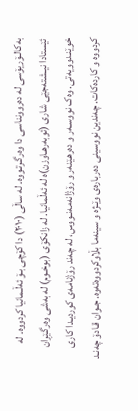بەکالـۆریۆسی لە دەروونناسی دا وەرگـرتـووە. لە ساڵی (٢٠١٠) دا کۆچی بـۆ ئەڵـمانیا کردووە. لە ئێستادا نیـشتەجێی شاری (ئوبەرهـاوزن)ە لە ئەڵمانیا. لە زانکۆی (بوخـوم) لە بەشی وەرگـێڕان خوێنـدوویەتی. وەک نووسـەر و دەرهـێنەر و رۆژانەمەنـووس، لە چەند رۆژنامەی کوردیـدا کاری کردووە و کاردەکات. چەندین نووسینی دەربارەی وێـژە و سینەما بڵاوکردووەتەوە. جـوان قـادۆ چەنـد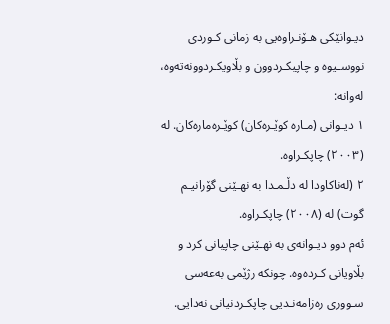دیـوانێکی هـۆنـراوەیی بە زمانی کـوردی نووسـیوە و چاپیکـردوون و بڵاویکـردوونەتەوە، لەوانە:
١ دیـوانی (مـارە کوێـرەکان) کوێـرەمارەکان. لە (٢٠٠٣) چاپکـراوە.
٢ (لەناکاودا لە دڵـمـدا بە نهـێنی گۆرانیـم گوت) لە (٢٠٠٨) چاپکـراوە.
ئەم دوو دیـوانەی بە نهـێنی چاپیانی کرد و بڵاویانی کـردەوە. چونکە رژێمی بەعەسی سـووری رەزامەنـدیی چاپکـردنیانی نەدایی.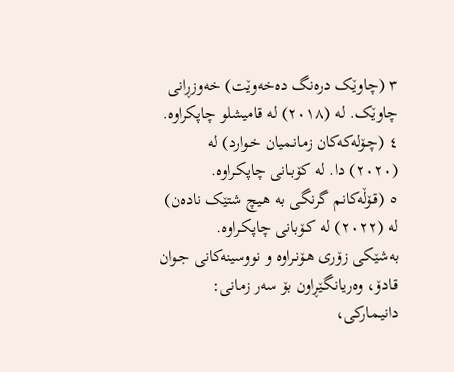٣ (چاوێک درەنگ دەخەوێت) خەوزڕانی چاوێک. لە (٢٠١٨) لە قامیشلو چاپکراوە.
٤ (چـۆلەکەکان زمانـمیان خـوارد) لە (٢٠٢٠) دا. لە کۆبـانی چاپکـراوە.
٥ (قـۆڵەکانم گرنگی بە هـیچ شتێک نادەن) لە (٢٠٢٢) لە کـۆبانی چاپکـراوە.
بەشێکی زۆری هـۆنـراوە و نووسینەکانی جـوان قـادۆ، وەریانگـێڕاون بۆ سەر زمانی: دانیـمارکی،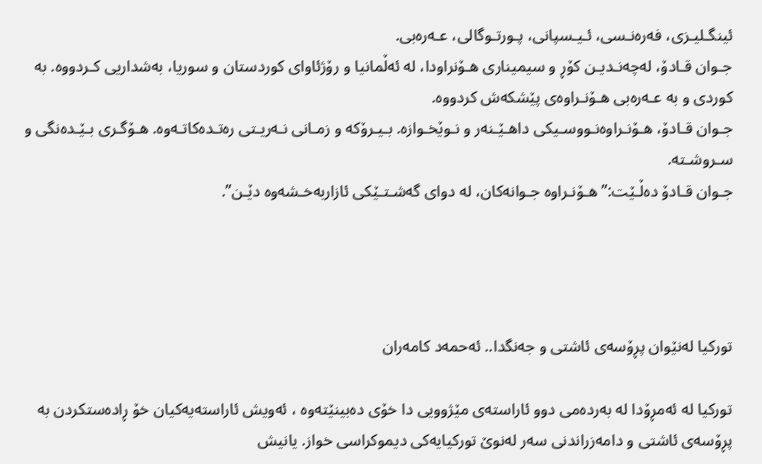ئینگـلیـزی، فەرەنـسی، ئـیـسپانی، پـورتـوگالی، عـەرەبی.
جـوان قـادۆ، لەچەنـدیـن کۆڕ و سیمیناری هـۆنراودا، لە ئەڵمانیا و رۆژئاوای کوردستان و سوریا، بەشداریی کـردووە. بە کوردی و بە عـەرەبی هـۆنـراوەی پێشکەش کردووە.
جـوان قـادۆ، هـۆنـراوەنـووسـیکی داهـێـنەر و نـوێخـوازە. بـیـرۆکە و زمـانی نـەریـتی رەتـدەکاتـەوە. هـۆگـری بـێـدەنگی و سـروشـتە.
جـوان قـادۆ دەڵـێت:”هـۆنـراوە جـوانەکان، لە دوای گەشـتـێکی ئازاربەخـشەوە دێـن”.




تورکیا لەنێوان پڕۆسەی ئاشتی و جەنگدا.. ئەحمەد کامەران

تورکیا لە ئەمڕۆدا لە بەردەمی دوو ئاراستەی مێژوویی دا خۆی دەبینێتەوە ، ئەویش ئاراستەیەکیان خۆ ڕادەستکردن بە پڕۆسەی ئاشتی و دامەزراندنی سەر لەنوێ تورکیایەکی دیموکراسی خواز. یانیش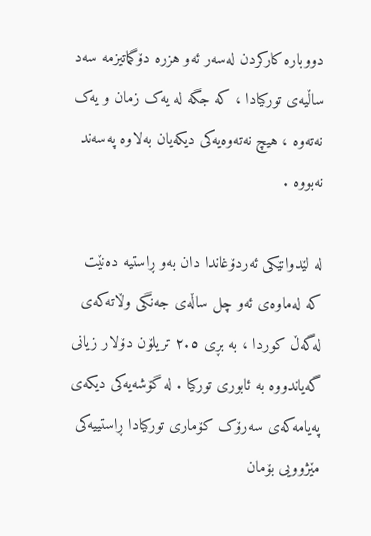دووبارە کارکردن لەسەر ئەو هزرە دۆگماتیزمە سەد ساڵیەی تورکیادا ، کە جگە لە یەک زمان و یەک نەتەوە ، هیچ نەتەوەیەکی دیکەیان بەلاوە پەسەند نەبووە .

لە لێدوانێکی ئەردۆغاندا دان بەو ڕاستیە دەنێت کە لەماوەی ئەو چل ساڵەی جەنگی وڵاتەکەی لەگەڵ کوردا ، بە بڕی ۲.٥ تریلۆن دۆلار زیانی گەیاندووە بە ئابوری تورکیا . لە گۆشەیەکی دیکەی پەیامەکەی سەرۆک کۆماری تورکیادا ڕاستییەکی مێژوویی بۆمان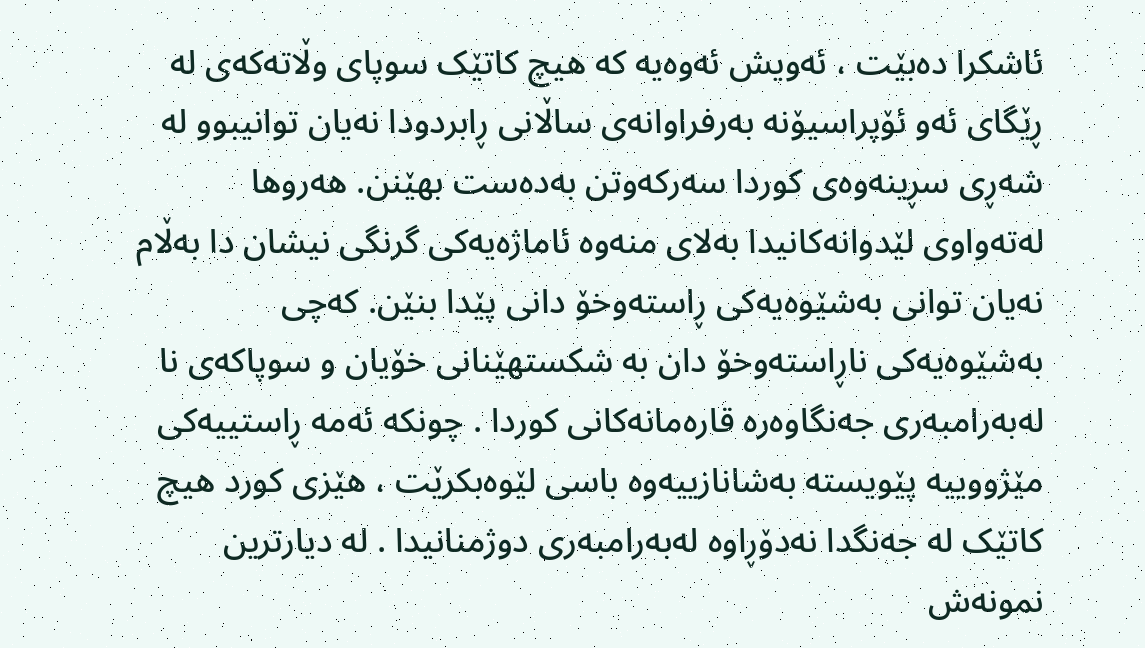ئاشکرا دەبێت ، ئەویش ئەوەیە کە هیچ کاتێک سوپای وڵاتەکەی لە ڕێگای ئەو ئۆپراسیۆنە بەرفراوانەی ساڵانی ڕابردودا نەیان توانیبوو لە شەڕی سڕینەوەی کوردا سەرکەوتن بەدەست بهێنن. هەروها لەتەواوی لێدوانەکانیدا بەلای منەوە ئاماژەیەکی گرنگی نیشان دا بەڵام نەیان توانی بەشێوەیەکی ڕاستەوخۆ دانی پێدا بنێن. کەچی بەشێوەیەکی ناڕاستەوخۆ دان بە شکستهێنانی خۆیان و سوپاکەی نا لەبەرامبەری جەنگاوەرە قارەمانەکانی کوردا . چونکە ئەمە ڕاستییەکی مێژووییە پێویستە بەشانازییەوە باسی لێوەبکرێت ، هێزی کورد هیچ کاتێک لە جەنگدا نەدۆڕاوە لەبەرامبەری دوژمنانیدا . لە دیارترین نمونەش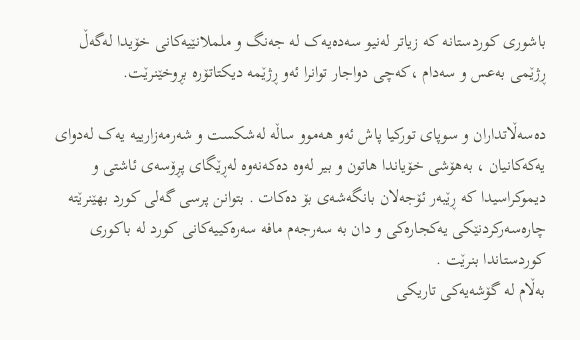باشوری کوردستانە کە زیاتر لەنیو سەدەیەک لە جەنگ و ململانێیەکانی خۆیدا لەگەڵ ڕژێمی بەعس و سەدام ،کەچی دواجار توانرا ئەو ڕژێمە دیکتاتۆرە بڕوخێنرێت.

دەسەڵاتداران و سوپای تورکیا پاش ئەو هەموو ساڵە لەشکست و شەرمەزارییە یەک لەدوای یەکەکانیان ، بەهۆشی خۆیاندا هاتون و بیر لەوە دەکەنەوە لەڕێگای پڕۆسەی ئاشتی و دیموکراسیدا کە ڕێبەر ئۆجەلان بانگەشەی بۆ دەکات . بتوانن پرسی گەلی کورد بهێنرێتە چارەسەرکردنێکی یەکجارەکی و دان بە سەرجەم مافە سەرەکییەکانی کورد لە باکوری کوردستاندا بنرێت .
بەڵام لە گۆشەیەکی تاریکی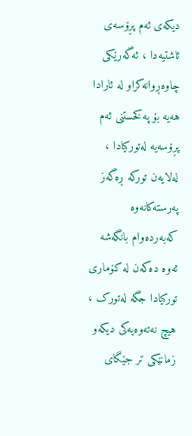دیکەی ئەم پڕۆسەی ئاشتیەدا ، ئەگەرێکی چاوەڕوانەکراو لە ئارادا هەیە بۆ پەکخستنی ئەم پڕۆسەیە لەتورکیادا ، لەلایەن تورکە ڕەگەز پەرستەکانەوە کەبەردەوام بانگەشە ئەوە دەکەن لە کۆماری تورکیادا جگە لەتورک ، هیچ نەتەوەیەکی دیکەو زمانێکی تر جێگای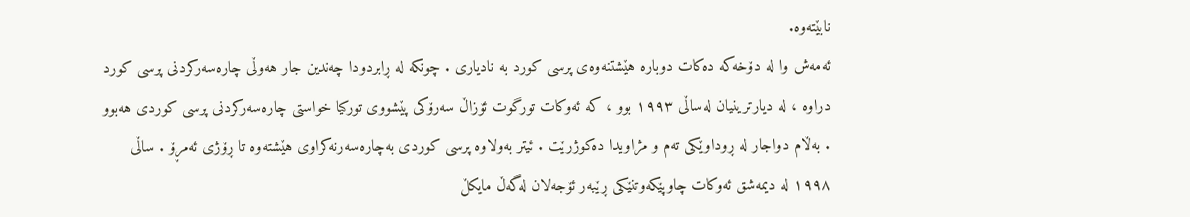نابێتەوە.
ئەمەش وا لە دۆخەکە دەکات دوبارە هێشتنەوەی پرسی کورد بە نادیاری . چونکە لە ڕابردودا چەندین جار هەوڵی چارەسەرکردنی پرسی کورد دراوە ، لە دیارترینیان لەساڵی ۱۹۹۳ بوو ، کە ئەوکات تورگوت ئۆزاڵ سەرۆکی پێشووی تورکیا خواستی چارەسەرکردنی پرسی کوردی هەبوو . بەڵام دواجار لە ڕوداوێکی تەم و مژاویدا دەکوژرێت . ئیتر بەولاوە پرسی کوردی بەچارەسەرنەکراوی هێشتەوە تا ڕۆژی ئەمڕۆ . ساڵی ۱۹۹٨ لە دیمەشق ئەوکات چاوپێکەوتنێکی ڕێبەر ئۆجەلان لەگەڵ مایکڵ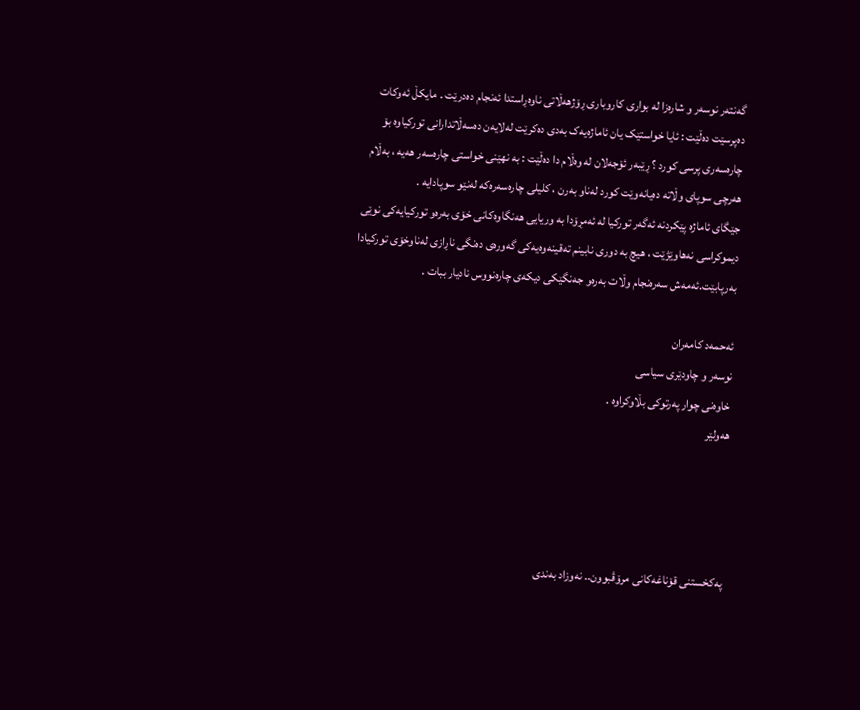گەنتەر نوسەر و شارەزا لە بواری کاروباری ڕۆژهەڵاتی ناوەڕاستدا ئەنجام دەدرێت . مایکڵ ئەوکات دەپرسێت دەڵێت : ئایا خواستێک یان ئاماژەیەک بەدی دەکرێت لەلایەن دەسەڵاتدارانی تورکیاوە بۆ چارەسەری پرسی کورد ؟ ڕێبەر ئۆجەلان لە وەڵام دا دەڵێت : بە نهێنی خواستی چارەسەر هەیە ، بەڵام هەرچی سوپای وڵاتە دەیانەوێت کورد لەناو بەرن ، کلیلی چارەسەرەکە لەنێو سوپادایە .
جێگای ئاماژە پێکردنە ئەگەر تورکیا لە ئەمڕۆدا بە وریایی هەنگاوەکانی خۆی بەرەو تورکیایەکی نوێی دیموکراسی نەهاوێژێت ، هیچ بە دوری نابینم تەقینەوەیەکی گەورەی دەنگی ناڕازی لەناوخۆی تورکیادا بەرپابێت.ئەمەش سەرەنجام وڵات بەرەو جەنگێکی دیکەی چارەنووس نادیار ببات .

ئەحمەد کامەران
نوسەر و چاودێری سیاسی
خاوەنی چوار پەرتوکی بڵاوکراوە .
هەولێر




پەکخستنی قۆناغەکانی مرۆڤبوون.. نەوزاد بەندی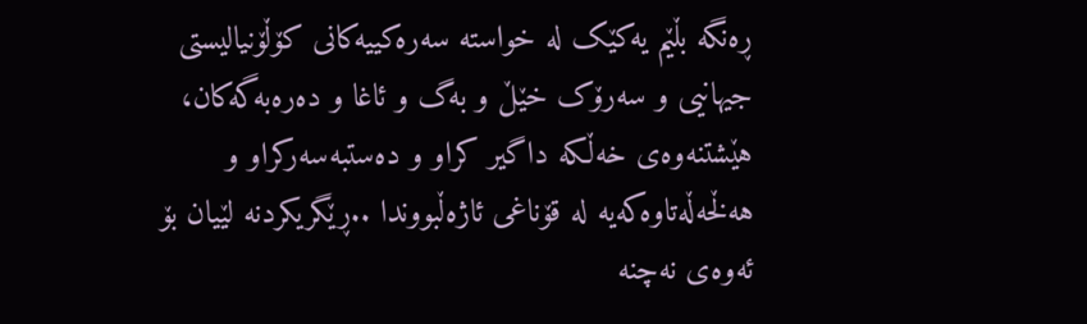ڕەنگە بڵێم یەکێک لە خواستە سەرەکییەکانی کۆڵۆنیالیستی جیهانیی و سەرۆک خێڵ و بەگ و ئاغا و دەرەبەگەکان، هێشتنەوەی خەڵکە داگیر کراو و دەستبەسەرکراو و هەڵخەڵەتاوەکەیە لە قۆناغی ئاژەڵبووندا ..ڕێگریکردنە لێیان بۆ ئەوەی نەچنە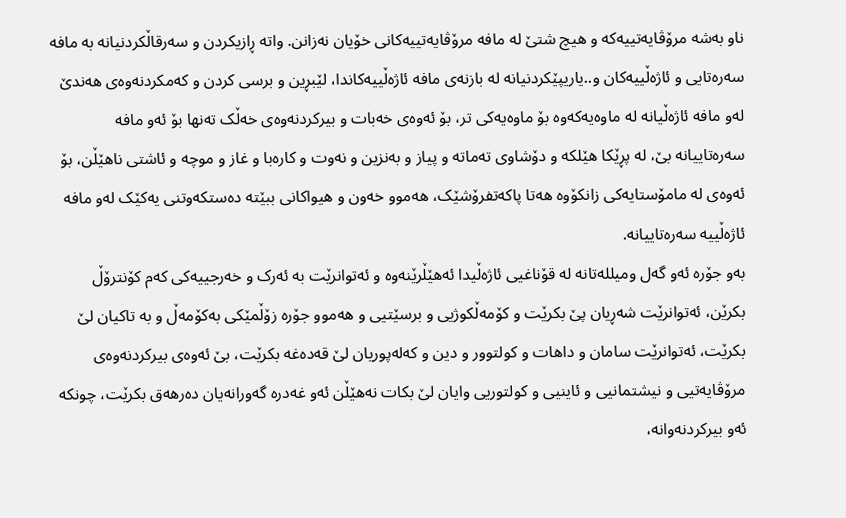ناو بەشە مرۆڤایەتییەکە و هیچ شتێ لە مافە مرۆڤایەتییەکانی خۆیان نەزانن. واتە ڕازیکردن و سەرقاڵکردنیانە بە مافە سەرەتایی و ئاژەڵییەکان و..یاریپێکردنیانە لە بازنەی مافە ئاژەڵییەکاندا، لێبڕین و برسی کردن و کەمکردنەوەی هەندێ لەو مافە ئاژەڵیانە لە ماوەیەکەوە بۆ ماوەیەکی تر، بۆ ئەوەی خەبات و بیرکردنەوەی خەڵک تەنها بۆ ئەو مافە سەرەتاییانە بێ، لە پڕێکا هێلکە و دۆشاوی تەماتە و پیاز و بەنزین و نەوت و کارەبا و غاز و موچە و ئاشتی ناهێڵن، بۆ ئەوەی لە مامۆستایەکی زانکۆوە هەتا پاکەتفرۆشێک، هەموو خەون و هیواکانی ببێتە دەستکەوتنی یەکێک لەو مافە ئاژەڵییە سەرەتاییانە.
بەو جۆرە ئەو گەل ومیللەتانە لە قۆناغیی ئاژەڵیدا ئەهێڵرێنەوە و ئەتوانرێت بە ئەرک و خەرجییەکی کەم کۆنترۆڵ بکرێن، ئەتوانرێت شەڕیان پێ بکرێت و کۆمەڵکوژیی و برسێتیی و هەموو جۆرە زۆڵمێکی بەکۆمەڵ و بە تاکیان لێ بکرێت، ئەتوانرێت سامان و داهات و کولتوور و دین و کەلەپوریان لێ قەدەغە بکرێت، بێ ئەوەی بیرکردنەوەی مرۆڤایەتیی و نیشتمانیی و ئاینیی و کولتوریی وایان لێ بکات نەهێڵن ئەو غەدرە گەورانەیان دەرهەق بکرێت، چونکە ئەو بیرکردنەوانە،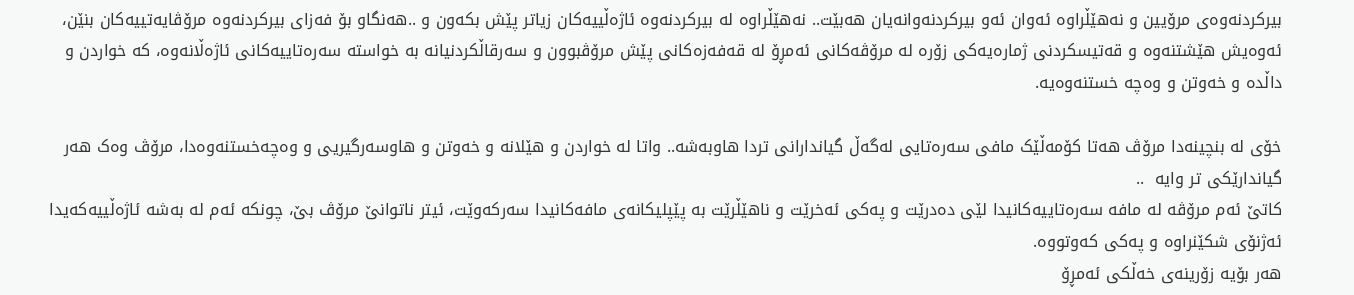بیرکردنەوەی مرۆیین و نەهێڵراوە ئەوان ئەو بیرکردنەوانەیان هەبێت.. نەهێڵراوە لە بیرکردنەوە ئاژەڵییەکان زیاتر پێش بکەون و ..هەنگاو بۆ فەزای بیرکردنەوە مرۆڤایەتییەکان بنێن، ئەوەیش هێشتنەوە و قەتیسکردنی ژمارەیەکی زۆرە لە مرۆڤەکانی ئەمڕۆ لە قەفەزەکانی پێش مرۆڤبوون و سەرقاڵکردنیانە بە خواستە سەرەتاییەکانی ئاژەڵانەوە، کە خواردن و داڵدە و خەوتن و وەچە خستنەوەیە.

خۆی لە بنچینەدا مرۆڤ هەتا کۆمەڵێک مافی سەرەتایی لەگەڵ گیاندارانی تردا هاوبەشە.. واتا لە خواردن و هێلانە و خەوتن و هاوسەرگیریی و وەچەخستنەوەدا، مرۆڤ وەک هەر گیاندارێکی تر وایە  ..
کاتێ ئەم مرۆڤە لە مافە سەرەتاییەکانیدا لێی دەدرێت و پەکی ئەخرێت و ناهێڵرێت بە پێپلیکانەی مافەکانیدا سەرکەوێت، ئیتر ناتوانێ مرۆڤ بێ، چونکە ئەم لە بەشە ئاژەڵییەکەیدا ئەژنۆی شکێنراوە و پەکی کەوتووە.
هەر بۆیە زۆرینەی خەڵکی ئەمڕۆ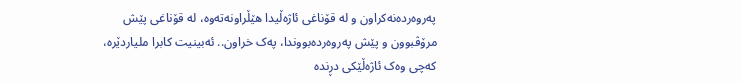پەروەردەنەکراون و لە قۆناغی ئاژەڵیدا هێڵراونەتەوە، لە قۆناغی پێش مرۆڤبوون و پێش پەروەردەبووندا، پەک خراون.. ئەبینیت کابرا ملیاردێرە، کەچی وەک ئاژەڵێکی دڕندە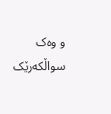و وەک سواڵکەرێک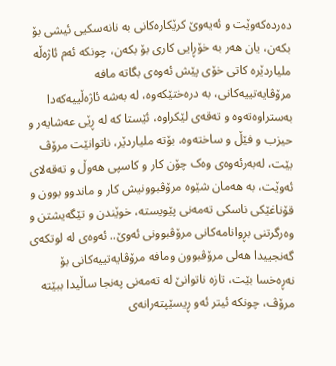دەردەکەوێت و ئەیەوێ کرێکارەکانی بە نانەسکیی ئیشی بۆ بکەن، یان هەر بە خۆڕایی کاری بۆ بکەن، چونکە ئەم ئاژەڵە ملیاردێرە کاتی خۆی پێش ئەوەی بگاتە مافە مرۆڤایەتییەکانی، بە درەختێکەوە، لە بەشە ئاژەڵییەکەدا بەستراوەتەوە و تەقەی لێکراوە، ئێستا کە لە ڕێی عەشایەر و حیزب و فێڵ و ساختەوە، بۆتە ملیاردێر، ناتوانێت مرۆڤ بێت، لەبەرئەوەی وەک چۆن کار و کاسپی هەوڵ و تەقەلای ئەوێت، بە هەمان شێوە مرۆڤبوونیش کار و ماندوو بوون و قۆناغێکی ناسکی تەمەنی پێویستە، خوێندن و تێگەیشتن و وەرگرتنی بڕوانامەکانی مرۆڤبوونی ئەوێ.. ئەوەی لە لوتکەی گەنجییدا هەلی مرۆڤبوون ومافه مرۆڤایەتییەکانی بۆ نەڕەخسا بێت، تازە ناتوانێ لە تەمەنی پەنجا ساڵیدا ببێتە مرۆڤ، چونکە ئیتر ئەو ڕیسێپتەرانەی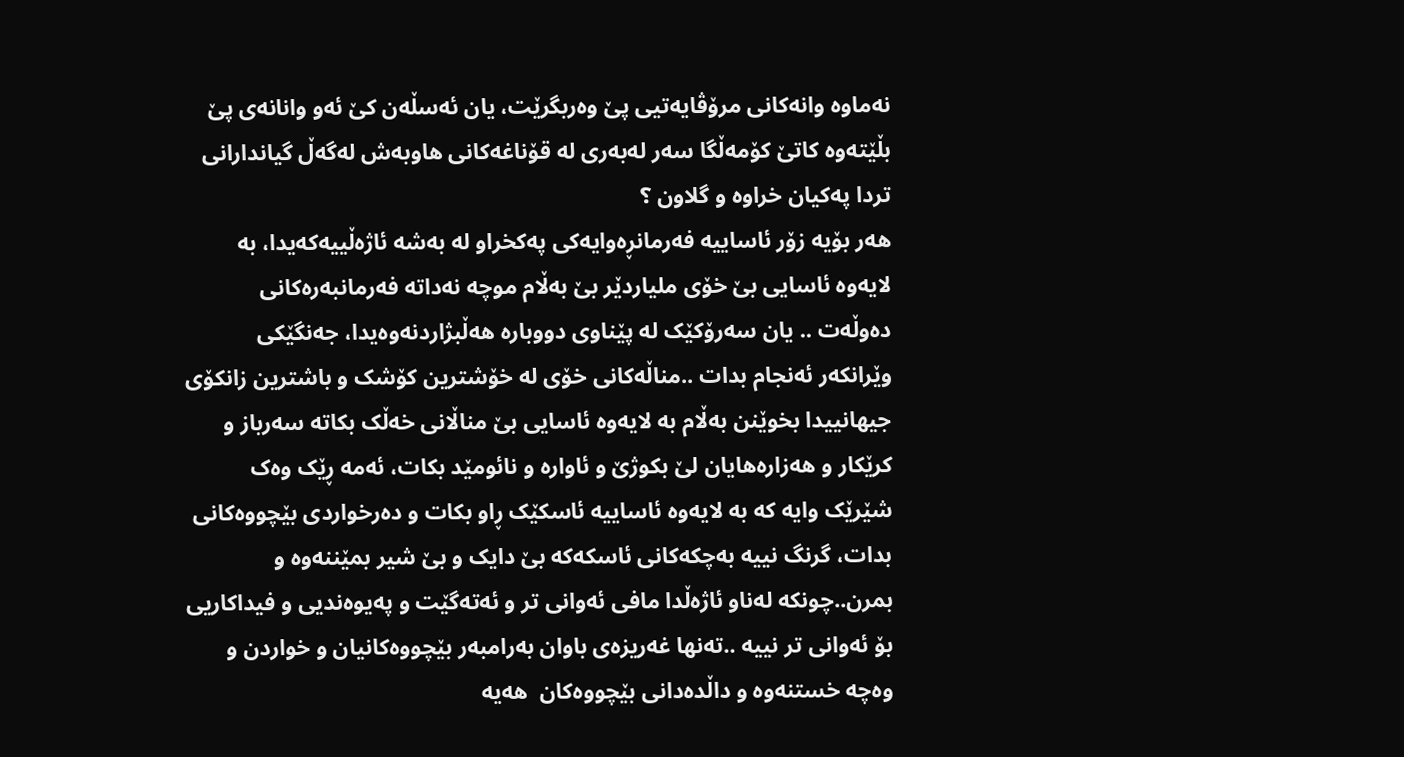نەماوە وانەکانی مرۆڤایەتیی پێ وەربگرێت، یان ئەسڵەن کێ ئەو وانانەی پێ بڵێتەوە کاتێ کۆمەڵگا سەر لەبەری لە قۆناغەکانی هاوبەش لەگەڵ گیاندارانی تردا پەکیان خراوە و گلاون ؟
هەر بۆیە زۆر ئاساییە فەرمانڕەوایەکی پەکخراو لە بەشە ئاژەڵییەکەیدا، بە لایەوە ئاسایی بێ خۆی ملیاردێر بێ بەڵام موچە نەداتە فەرمانبەرەکانی دەوڵەت .. یان سەرۆکێک لە پێناوی دووباره هەڵبژاردنەوەیدا، جەنگێکی وێرانکەر ئەنجام بدات ..مناڵەکانی خۆی لە خۆشترین کۆشک و باشترین زانکۆی جیهانییدا بخوێنن بەڵام بە لایەوە ئاسایی بێ مناڵانی خەڵک بکاتە سەرباز و کرێکار و هەزارەهایان لێ بکوژێ و ئاوارە و نائومێد بکات، ئەمە ڕێک وەک شێرێک وایه کە بە لایەوە ئاساییە ئاسکێک ڕاو بکات و دەرخواردی بێچووەکانی بدات، گرنگ نییە بەچکەکانی ئاسکەکە بێ دایک و بێ شیر بمێننەوە و بمرن..چونکە لەناو ئاژەڵدا مافی ئەوانی تر و ئەتەگێت و پەیوەندیی و فیداکاریی بۆ ئەوانی تر نییە ..تەنها غەریزەی باوان بەرامبەر بێچووەکانیان و خواردن و وەچە خستنەوە و داڵدەدانی بێچووەکان  هەیە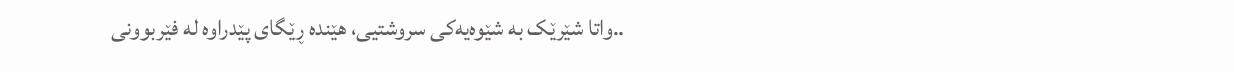..واتا شێرێک بە شێوەیەکی سروشتیی، هێندە ڕێگای پێدراوە له فێربوونی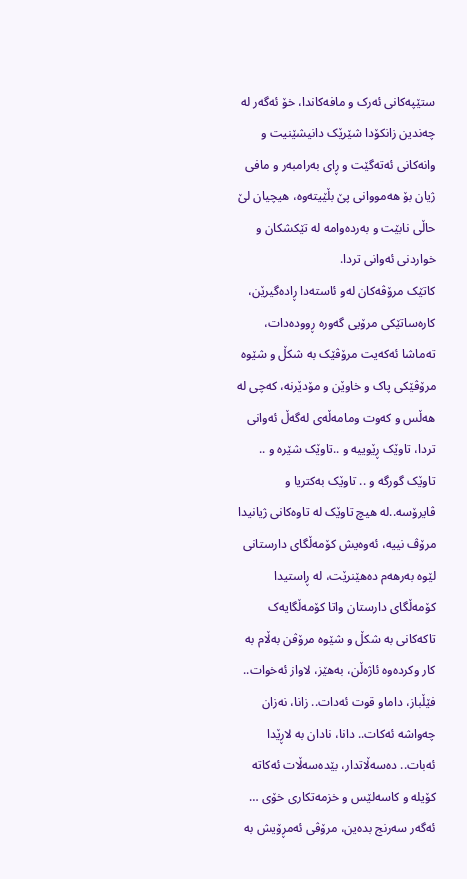ستێپەکانی ئەرک و مافەکاندا، خۆ ئەگەر لە چەندین زانکۆدا شێرێک دانیشێنیت و وانەکانی ئەتەگێت و ڕای بەرامبەر و مافی ژیان بۆ هەمووانی پێ بڵێیتەوە، هیچیان لێ حاڵی نابێت و بەردەوامە لە تێکشکان و خواردنی ئەوانی تردا.
کاتێک مرۆڤەکان لەو ئاستەدا ڕادەگیرێن، کارەساتێکی مرۆیی گەورە ڕوودەدات، تەماشا ئەکەیت مرۆڤێک بە شکڵ و شێوە مرۆڤێکی پاک و خاوێن و مۆدێرنە، کەچی لە هەڵس و کەوت ومامەڵەی لەگەڵ ئەوانی تردا، تاوێک ڕێوییە و ..تاوێک شێرە و .. تاوێک گورگە و .. تاوێک بەکتریا و ڤایرۆسە..لە هیچ تاوێک له تاوەکانی ژیانیدا مرۆڤ نییە، ئەوەیش کۆمەڵگای دارستانی لێوە بەرهەم دەهێنرێت، لە ڕاستیدا کۆمەڵگای دارستان واتا کۆمەڵگایەک تاکەکانی بە شکڵ و شێوە مرۆڤن بەڵام بە کار وکردەوە ئاژەڵن، بەهێز، لاواز ئەخوات.. فێڵباز، داماو قوت ئەدات.. زانا، نەزان چەواشە ئەکات.. دانا، نادان بە لاڕێدا ئەبات.. دەسەڵاتدار، بێدەسەڵات ئەکاتە کۆیلە و کاسەلێس و خزمەتکاری خۆی …
ئەگەر سەرنج بدەین، مرۆڤی ئەمڕۆیش بە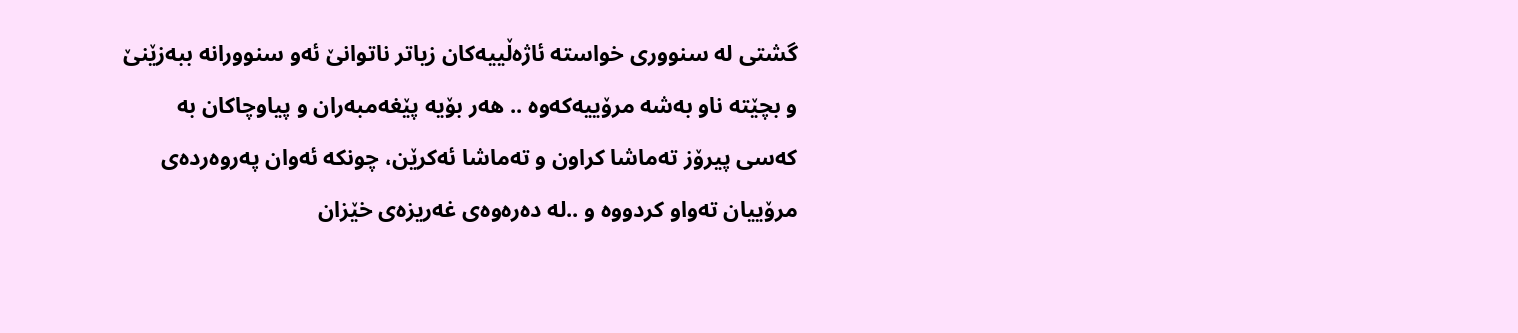گشتی لە سنووری خواستە ئاژەڵییەکان زیاتر ناتوانێ ئەو سنوورانە ببەزێنێ و بچێتە ناو بەشە مرۆییەکەوە .. هەر بۆیه پێغەمبەران و پیاوچاکان بە کەسی پیرۆز تەماشا کراون و تەماشا ئەکرێن، چونکە ئەوان پەروەردەی مرۆییان تەواو کردووە و ..لە دەرەوەی غەریزەی خێزان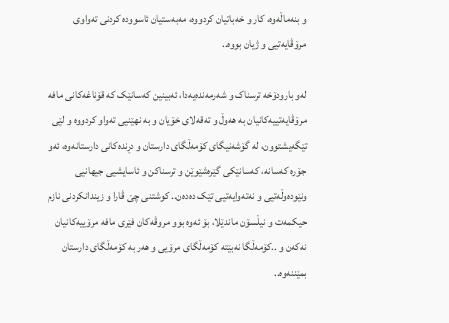و بنەماڵەوە، کار و خەباتیان کردووە، مەبەستیان ئاسوودە کردنی تەواوی مرۆڤایەتیی و ژیان بووە..

لەو بارودۆخە ترسناک و شەرمەندەیەدا، ئەبینین کەسانێک کە قۆناغەکانی مافه مرۆڤایەتییەکانیان بە هەوڵ و تەقەلای خۆیان و بە نهێنیی تەواو کردووە و لێی تێگەیشتوون، لە گۆشەنیگای کۆمەڵگای دارستان و دڕندەکانی دارستانەوە، ئەو جۆرە کەسانە، کەسانێکی گێرەشێوێن و ترسناکن و ئاسایشیی جیهانیی ونێودەوڵەتیی و نەتەوایەتیی تێک دەدەن.. کوشتنی چێ ڤارا و زیندانکردنی نازم حیکمەت و نیڵسۆن ماندێلا، بۆ ئەوە بوو مروڤەکان فێری مافه مرۆییەکانیان نەکەن و ..کۆمەڵگا نەبێتە کۆمەڵگای مرۆیی و هەر بە کۆمەڵگای دارستان بمێننەوە..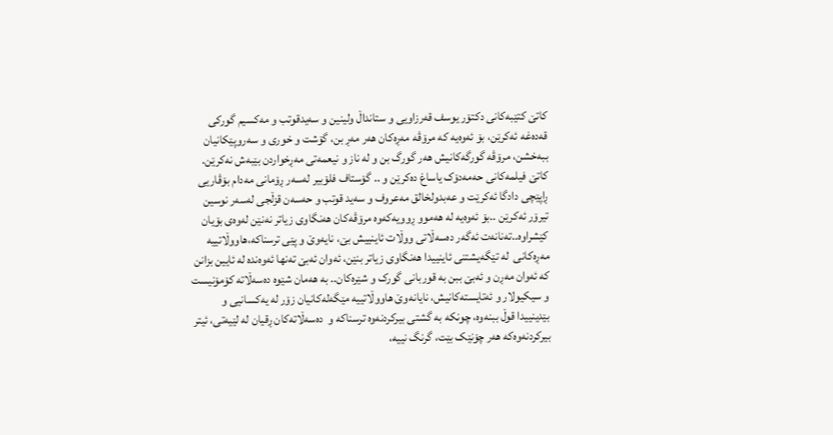کاتێ کتێبەکانی دکتۆر یوسف قەرزاویی و ستانداڵ ولینین و سەیدقوتب و مەکسیم گورکی قەدەغه ئەکرێن، بۆ ئەوەیە کە مرۆڤە مەڕەکان هەر مەڕ بن، گۆشت و خوری و سەروپێکانیان ببەخشن، مرۆڤه گورگەکانیش هەر گورگ بن و لە ناز و نیعمەتی مەڕخواردن بێبەش نەکرێن.
کاتێ فیلمەکانی حەمەدۆک یاساغ دەکرێن و .. گۆستاف فلۆبیر لەسەر ڕۆمانی مەدام بۆڤاریی ڕاپێچی دادگا ئەکرێت و عەبدولخالق مەعروف و سەید قوتب و حەسەن قزڵجی لەسەر نوسین تیرۆر ئەکرێن ..بۆ ئەوەیە لە هەموو ڕوویەکەوە مرۆڤەکان هەنگاوی زیاتر نەنێن لەوەی بۆیان کێشراوە..تەنانەت ئەگەر دەسەڵاتی ووڵات ئاینییش بێ، نایەوێ و پێی ترسناکە،هاووڵاتییە مەڕەکانی  لە تێگەیشتنی ئاینییدا هەنگاوی زیاتر بنێن، ئەوان ئەبێ تەنها ئەوەندە لە ئایین بزانن کە ئەوان مەڕن و ئەبێ ببن بە قوربانی گورک و شێرەکان.. بە هەمان شێوە دەسەڵاتە کۆمۆنیست و سیکیولار و ئەتایستەکانیش، نایانەوێ هاووڵاتییە مێگەلەکانیان زۆر له یەکسانیی و بێدینییدا قوڵ ببنەوە، چونکە بە گشتی بیرکردنەوە ترسناکە و  دەسەڵاتەکان ڕقیان لە لێیەتی، ئیتر بیرکردنەوەکە هەر چۆنێک بێت، گرنگ نییە،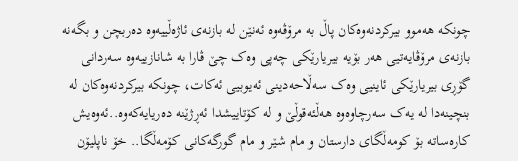چونکە هەموو بیرکردنەوەکان پاڵ بە مرۆڤەوە ئەنێن لە بازنەی ئاژەڵییەوە دەربچن و بگەنە بازنەی مرۆڤایەتیی هەر بۆیە بیریارێکی چەپی وەک چێ ڤارا بە شانازییەوە سەردانی گۆڕی بیریارێکی ئاینیی وەک سەڵاحەدینی ئەیوبیی ئەکات، چونکە بیرکردنەوەکان له بنچینەدا لە یەک سەرچاوەوە هەڵئەقوڵێ و لە کۆتاییشدا ئەڕژێنە دەریایەکەوە..ئەوەیش کارەساتە بۆ کومەڵگای دارستان و مام شێر و مام گورگەکانی کۆمەڵگا.. خۆ ناپلیۆن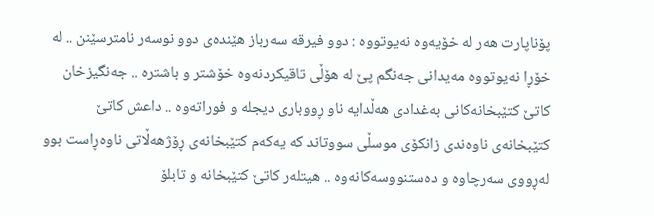پۆناپارت هەر لە خۆیەوە نەیوتووە : دوو فیرقە سەرباز هێندەی دوو نوسەر نامترسێنن .. لە خۆڕا نەیوتووە مەیدانی جەنگم پێ لە هۆڵی تاقیکردنەوە خۆشتر و باشترە .. جەنگیزخان کاتێ کتێبخانەکانی بەغدادی هەڵدایە ناو ڕووباری دیجلە و فوراتەوە .. داعش کاتێ کتێبخانەی ناوەندی زانکۆی موسڵی سووتاند کە یەکەم کتێبخانەی ڕۆژهەڵاتی ناوەڕاست بوو لەڕووی سەرچاوە و دەستنووسەکانەوە .. هیتلەر کاتێ کتێبخانە و تابلۆ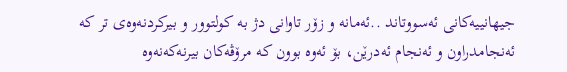جیهانییەکانی ئەسووتاند ..ئەمانە و زۆر تاوانی دژ بە کولتوور و بیرکردنەوەی تر کە ئەنجامدراون و ئەنجام ئەدرێن، بۆ ئەوە بوون کە مرۆڤەکان بیرنەکەنەوە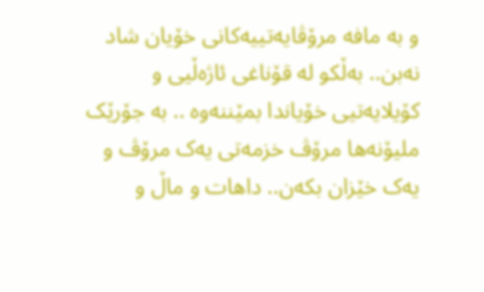و بە مافە مرۆڤایەتییەکانی خۆیان شاد نەبن.. بەڵکو لە قۆناغی ئاژەڵیی و کۆیلایەتیی خۆیاندا بمێننەوە .. بە جۆرێک ملیۆنەها مرۆڤ خزمەتی یەک مرۆڤ و یەک خێزان بکەن.. داهات و ماڵ و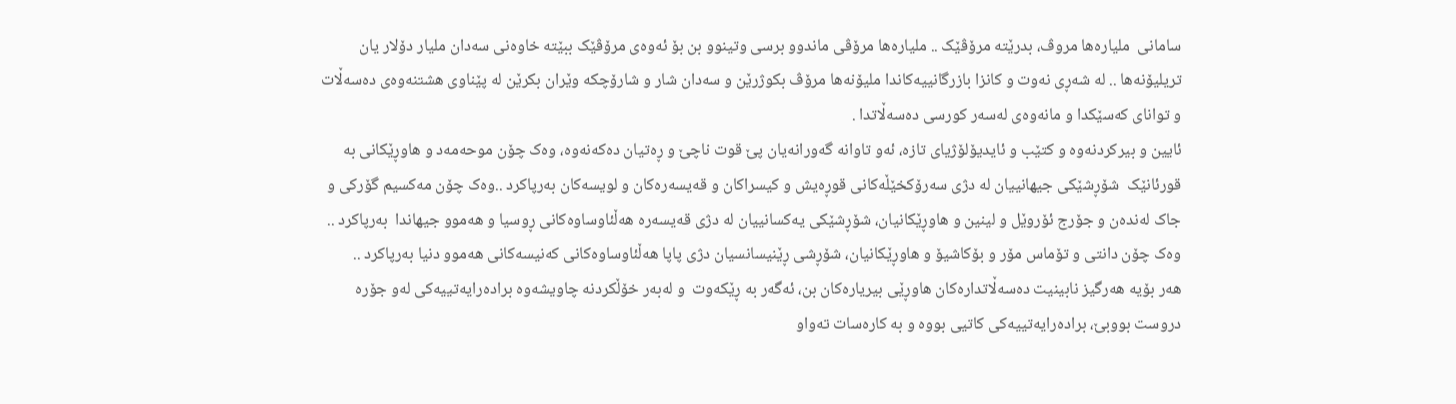سامانی  ملیارەها مروڤ، بدرێتە مرۆڤێک .. ملیارەها مرۆڤی ماندوو برسی وتینوو بن بۆ ئەوەی مرۆڤێک ببێتە خاوەنی سەدان ملیار دۆلار یان تریلیۆنەها .. لە شەڕی نەوت و کانزا بازرگانییەکاندا ملیۆنەها مرۆڤ بکوژرێن و سەدان شار و شارۆچکە وێران بکرێن لە پێناوی هشتنەوەی دەسەڵات و توانای کەسێکدا و مانەوەی لەسەر کورسی دەسەڵاتدا .
ئایین و بیرکردنەوە و کتێب و ئایدیۆلۆژیای تازە، ئەو تاوانە گەورانەیان پێ قوت ناچێ و ڕەتیان دەکەنەوە، وەک چۆن موحەمەد و هاوڕێکانی به قورئانێک  شۆڕشێکی جیهانییان لە دژی سەرۆکخێڵەکانی قوڕەیش و کیسراکان و قەیسەرەکان و لویسەکان بەرپاکرد ..وەک چۆن مەکسیم گۆرکی و جاک لەندەن و جۆرج ئۆروێل و لینین و هاوڕێکانیان، شۆڕشێکی یەکسانییان لە دژی قەیسەرە هەڵئاوساوەکانی ڕوسیا و هەموو جیهاندا  بەرپاکرد .. وەک چۆن دانتی و تۆماس مۆر و بۆکاشیۆ و هاوڕێکانیان، شۆڕشی ڕێنیسانسیان دژی پاپا هەڵئاوساوەکانی کەنیسەکانی هەموو دنیا بەرپاکرد ..
هەر بۆیە هەرگیز نابینیت دەسەڵاتدارەکان هاوڕێی بیریارەکان بن، ئەگەر بە ڕێکەوت  و لەبەر خۆڵکردنە چاویشەوە برادەرایەتییەکی لەو جۆرە دروست بووبێ، برادەرایەتییەکی کاتیی بووە و بە کارەسات تەواو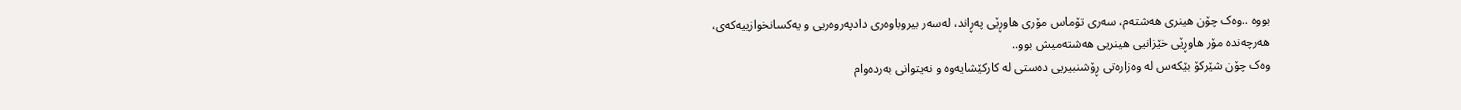بووە ..وەک چۆن هینری هەشتەم، سەری تۆماس مۆری هاوڕێی پەڕاند، لەسەر بیروباوەری دادپەروەریی و یەکسانخوازییەکەی، هەرچەندە مۆر هاوڕێی خێزانیی هینریی هەشتەمیش بوو..
وەک چۆن شێرکۆ بێکەس لە وەزارەتی ڕۆشنبیریی دەستی لە کارکێشایەوە و نەیتوانی بەردەوام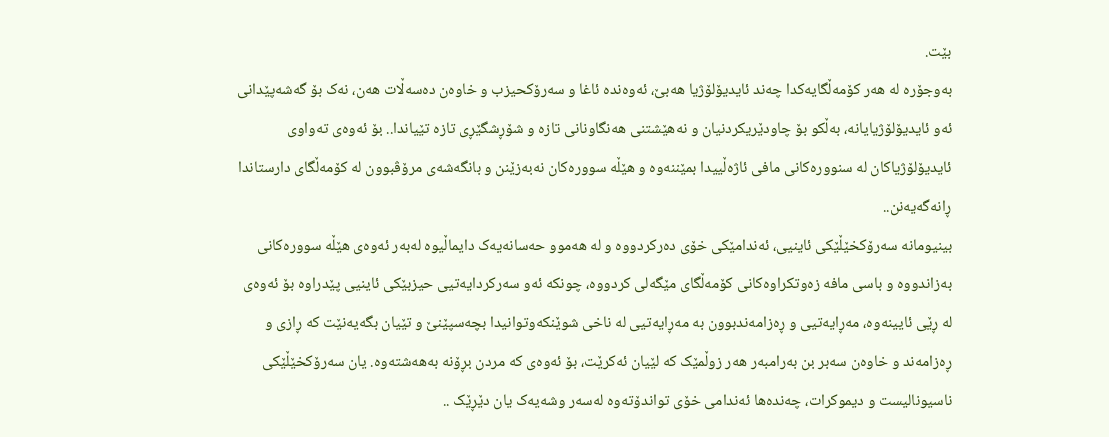بێت.
بەوجۆرە لە هەر کۆمەڵگایەکدا چەند ئایدیۆلۆژیا هەبێ، ئەوەندە ئاغا و سەرۆکحیزب و خاوەن دەسەڵات هەن، نەک بۆ گەشەپێدانی ئەو ئایدیۆلۆژیایانە، بەڵکو بۆ چاودێریکردنیان و نەهێشتنی هەنگاونانی تازە و شۆڕشگێڕی تازە تێیاندا.. بۆ ئەوەی تەواوی ئایدیۆلۆژیاکان لە سنوورەکانی مافی ئاژەڵییدا بمێننەوە و هێڵە سوورەکان نەبەزێنن و بانگەشەی مرۆڤبوون لە کۆمەڵگای دارستاندا ڕانەگەیەنن..
بینیومانە سەرۆکخێڵێکی ئاینیی، ئەندامێکی خۆی دەرکردووە و لە هەموو حەسانەیەک دایماڵیوە لەبەر ئەوەی هێڵە سوورەکانی بەزاندووە و باسی مافه زەوتکراوەکانی کۆمەڵگای مێگەلی کردووە، چونکە ئەو سەرکردایەتیی حیزبێکی ئاینیی پێدراوە بۆ ئەوەی لە ڕێی ئایینەوە، مەڕایەتیی و ڕەزامەندبوون بە مەڕایەتیی لە ناخی شوێنکەوتوانیدا بچەسپێنێ و تێیان بگەیەنێت کە ڕازی و ڕەزامەند و خاوەن سەبر بن بەرامبەر هەر زوڵمێک کە لێیان ئەکرێت، بۆ ئەوەی کە مردن بڕۆنە بەهەشتەوە. یان سەرۆکخێڵێکی ناسیونالیست و دیموکرات، چەندەها ئەندامی خۆی تواندۆتەوە لەسەر وشەیەک یان دێڕێک ..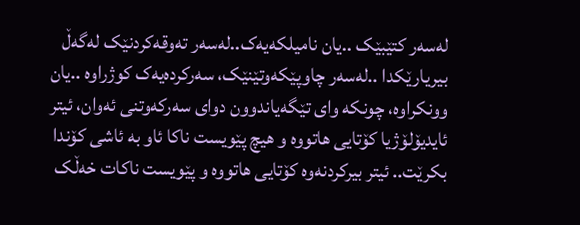لەسەر کتێبێک ..یان نامیلکەیەک..لەسەر تەوقەکردنێک لەگەڵ بیریارێکدا ..لەسەر چاوپێکەوتێنێک، سەرکردەیەک کوژراوە ..یان وونکراوە، چونکە وای تێگەیاندوون دوای سەرکەوتنی ئەوان، ئیتر ئایدیۆلۆژیا کۆتایی هاتووە و هیچ پێویست ناکا ئاو بە ئاشی کۆندا بکرێت.. ئیتر بیرکردنەوە کۆتایی هاتووە و پێویست ناکات خەڵک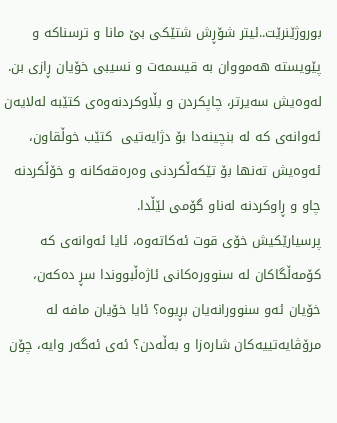بوروژێنرێت..ئیتر شۆڕش شتێکی بێ مانا و ترسناکە و پێویستە هەمووان بە قیسمەت و نسیبی خۆیان ڕازی بن.
لەوەیش سەیرتر، چاپکردن و بڵاوکردنەوەی کتێبە لەلایەن ئەوانەی کە لە بنچینەدا بۆ دژایەتیی  کتێب خوڵقاون، ئەوەیش تەنها بۆ تێکەڵکردنی وەرەقەکانە و خۆڵکردنە چاو و ڕاوکردنە لەناو گۆمی لێڵدا.
پرسیارێکیش خۆی قوت ئەکاتەوە، ئایا ئەوانەی کە کۆمەڵگاکان لە سنوورەکانی ئاژەڵبووندا سڕ دەکەن، خۆیان ئەو سنوورانەیان بڕیوە؟ ئایا خۆیان مافە لە مرۆڤایەتییەکان شارەزا و بەڵەدن؟ ئەی ئەگەر وایە، چۆن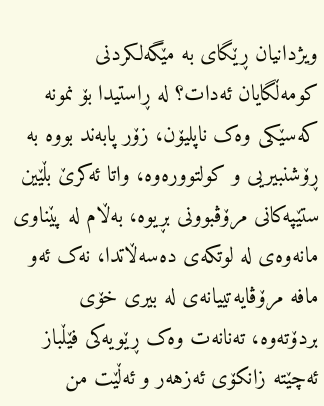ویژدانیان ڕێگای بە مێگەلکردنی کومەڵگایان ئەدات؟ لە ڕاستیدا بۆ نمونە کەسێکی وەک ناپلیۆن، زۆر پابەند بووە بە ڕۆشنبیریی و کولتوورەوە، واتا ئەکرێ بڵێین ستێپەکانی مرۆڤبوونی بڕیوە، بەڵام لە پێناوی مانەوەی له لوتکەی دەسەڵاتدا، نەک ئەو مافە مرۆڤایەتییانەی لە بیری خۆی بردۆتەوە، تەنانەت وەک ڕێویەکی فێڵباز ئەچێتە زانکۆی ئەزهەر و ئەڵێت من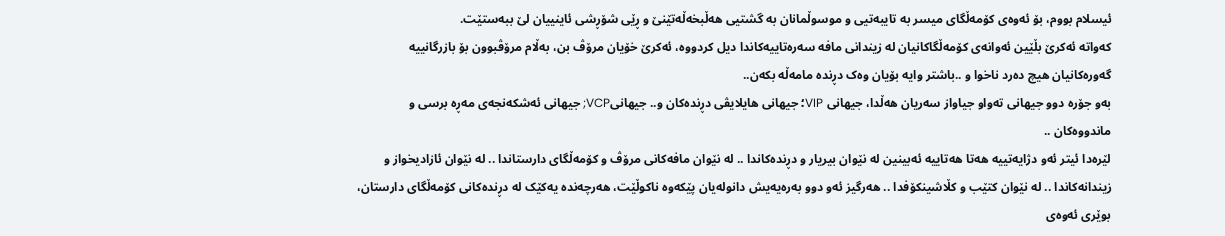ئیسلام بووم، بۆ ئەوەی کۆمەڵگای میسر بە تایبەتیی و موسوڵمانان بە گشتیی هەڵبخەڵەتێنێ و ڕێی شۆڕشی ئاینییان لێ ببەستێت.
کەواتە ئەکرێ بڵێین ئەوانەی کۆمەڵگاکانیان لە زیندانی مافە سەرەتاییەکاندا دیل کردووە، ئەکرێ خۆیان مرۆڤ بن، بەڵام مرۆڤبوون بۆ بازرگانییە گەورەکانیان هیچ دەرد ناخوا و ..باشتر وایە بۆیان وەک دڕندە مامەڵە بکەن..
بەو جۆرە دوو جیهانی تەواو جیاواز سەریان هەڵدا، جیهانی VIP؛ جیهانی هایلایڤی دڕندەکان و.. جیهانیVCP; جیهانی ئەشکەنجەی مەڕە برسی و ماندووەکان ..
لێرەدا ئیتر ئەو دژایەتییە هەتا هەتاییە ئەبینین لە نێوان بیریار و دڕندەکاندا .. لە نێوان مافەکانی مرۆڤ و کۆمەڵگای دارستاندا .. لە نێوان ئازادیخواز و زیندانەکاندا .. لە نێوان کتێب و کڵاشینکۆفدا .. هەرگیز ئەو دوو بەرەیەیش دانولەیان پێکەوە ناکوڵێت، هەرچەندە یەکێک لە دڕندەکانی کۆمەڵگای دارستان،  بوێری ئەوەی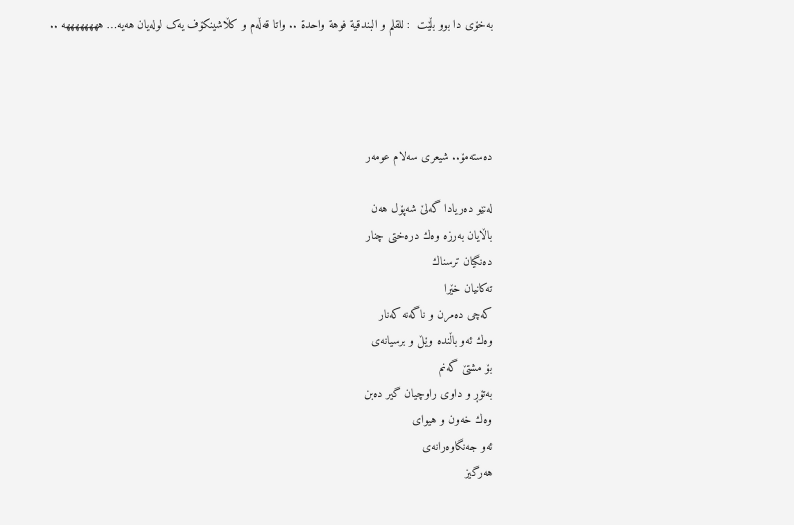بەخۆی دا بوو بڵێت  : للقلم و البندقیة فوهة واحدة .. واتا قەڵەم و کڵاشینکۆف یەک لولەیان هەیە… ههههههههه ..




دەستەمۆ.. شیعری سەلام عومەر

لەنێو دەریادا گەلێ شەپۆل هەن
باڵایان بەرزە وەك درەختی چنار
دەنگیان ترسناك
تەكانیان خێرا
كەچی دەمرن و ناگەنە كەنار
وەك ئەو باڵندە وێڵ و برسیانەی
بۆ مشتێ گەنم
بەتۆڕ و داوی راوچیان گیر دەبن
وەك خەون و هیوای
ئەو جەنگاوەرانەی
هەرگیز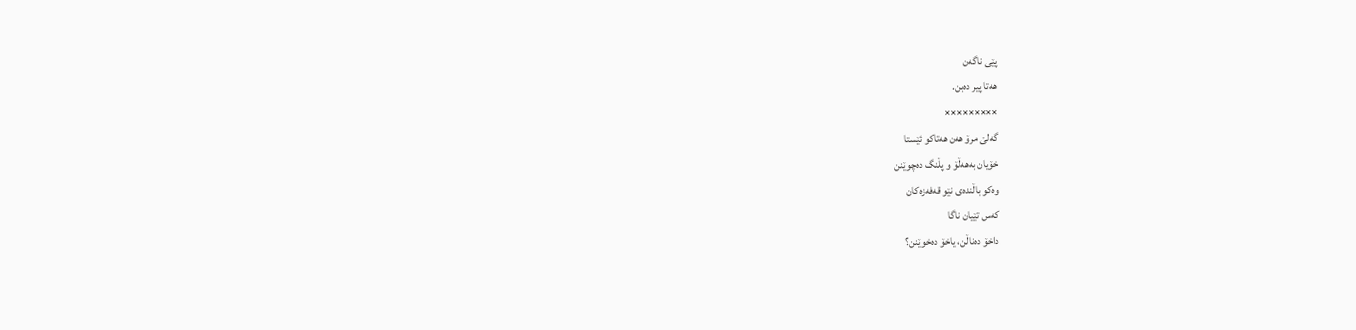پێی ناگەن
هەتا پیر دەبن.
×××××××××
گەلێ‌ مرۆ هەن هەتاکو ئێستا
خۆیان بەهەڵۆ و پڵنگ دەچوێنن
وەکو باڵندەی نێو قەفەزەکان
کەس تێیان ناگا
داخۆ دەناڵن، یاخۆ دەخوێنن؟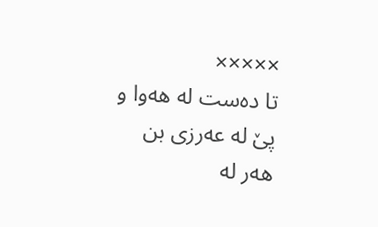×××××
تا دەست لە هەوا و پێ لە عەرزی بن
هەر لە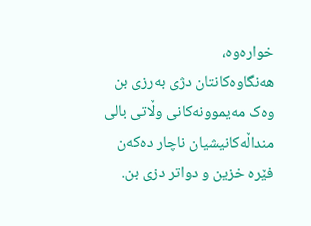خوارەوە،
هەنگاوەكانتان دژی بەرزی بن
وەک مەیموونەکانی وڵاتی بالی
منداڵەكانیشیان ناچار دەکەن
فێرە خزین و دواتر دزی بن.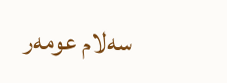سەلام عومەر